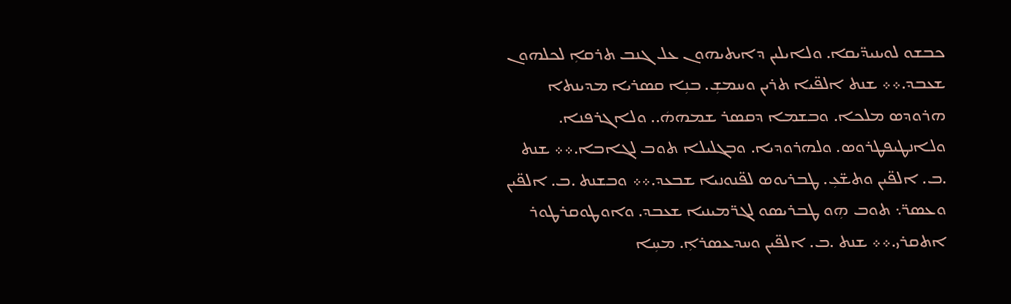ܟܒܫܘ ܠܘܝܢܝܕ̈ܝܩܐ. ܘܠܐܝܠܝܢ ܕܐܝܬܝܗܘܢ ܥܠ ܓܢܒ ܬܪܩܐܼ ܠܟܠܗܘܢ ܫܥܒܕ.܀܀ ܫܢܬ ܐܠܦ̈ܝܐ ܬܪܝܢ ܘܚܡܫܼ. ܒܢܼܐ ܩܣܪܝܐ ܡܕܝܢܬܐ ܗܪܘܕܣ ܡܠܟܐ. ܘܒܫܡܐ ܕܩܣܪ ܫܡܗܗܿ.. ܘܠܐܓܪܦܢܐ. ܘܠܐܢܛܝܦܛܪܘܣ. ܘܠܗܪܘܕܝܐ. ܘܒܓܠܝܠܐ ܬܘܒ ܠܓܐܒܐ.܀܀ ܫܢܬ .ܒ. ܐܠܦ̈ܝܢ ܘܬܫ̈ܥܼ. ܛܒܪܝܘܣ ܠܦ̈ܢܘܢܝܐ ܫܒܥܕ.܀܀ ܘܒܫܢܬ .ܒ. ܐܠܦ̈ܝܢ ܘܥܣܪ̈܆ ܬܘܒ ܗܼܘ ܛܒܪܝܣܘ ܠܓܪ̈ܡܝܢܝܐ ܫܥܒܕ. ܘܐܘܛܘܩܪܛܘܪ ܐܬܩܪܝ.܀܀ ܫܢܬ .ܒ. ܐܠܦ̈ܝܢ ܘܚܕܥܣܪܐܼ. ܡܚܼܐ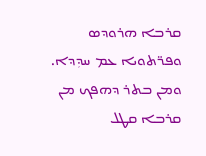ܩܪܒܐ ܗܪܘܕܣ ܘܦܪ̈ܬܘܝܐ ܥܡ ܚܕܼܕܐ. ܘܡܢ ܒܬܪ ܕܗܦܟ ܡܢ ܩܪܒܐ ܩܛܠ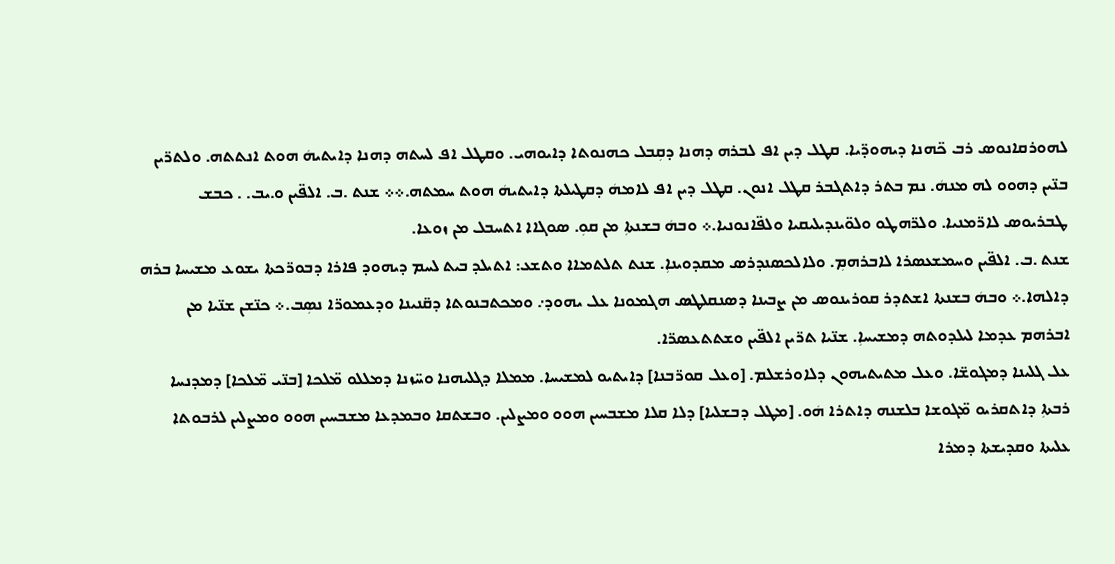ܠܗܘܪܩܐܢܘܣ ܪܒ ܟ̈ܗܢܐ ܕܝܗܘܕ̈ܝܐ. ܩܛܠ ܕܝܢ ܐܦ ܠܒܪܗ ܕܗܢܐ ܕܩܼܒܠ ܟܗܢܘܬܐ ܕܐܝܘܗܝ. ܘܩܛܠ ܐܦ ܠܚܬܗ ܕܗܢܐ ܕܐܝܬܝܗܿ ܗܘܬ ܐܢܬܬܗ. ܘܠܬܪ̈ܝܢ ܒܢ̈ܝܢ ܕܗܘܘ ܠܗ ܡܢܗܿ. ܢܡ ܒܬܪ ܕܐܬܓܒܪ ܩܛܠ ܐܢܘܢ. ܩܛܠ ܕܝܢ ܐܦ ܠܐܡܗܿ ܕܩܛܝܠܬܐ ܕܐܝܬܝܗܿ ܗܘܬ ܚܡܬܗ.܀܀ ܫܢܬ .ܒ. ܐܠܦ̈ܝܢ ܘ.ܝܒ. . ܟܒܫ ܛܒܪܝܘܣ ܠܐܪ̈ܡܢܝܐ. ܘܠܪ̈ܗܛܘ ܘܠܘ̈ܝܢܕܝܠܝܩܝܐ ܘܠܦ̈ܐܢܘܢܝܐ.܀ ܘܒܗܿ ܒܫܢܬܐܼ ܡܢ ܩܘܼ. ܣܘܓܐܐ ܐܬܚܒܠ ܡܢ ܙܘܥܐ.
ܫܢܬ .ܒ. ܐܠܦ̈ܝܢ ܘܚܡܫܥܣܪܐ ܠܐܒܪܗܡܼ. ܘܠܐܠܟܣܢܕܪܣ ܡܩܕܘܝܢܐܼ. ܫܢܬ ܬܠܬܡܐܐ ܘܬܫܥ: ܐܬܝܠܕ ܒܝܬ ܠܚܡ ܕܝܗܘܕ ܦܐܪܐ ܕܒܘܪ̈ܟܬܐ ܝܫܘܥ ܡܫܝܚܐ ܒܪܗ ܕܐܠܗܐ.܀ ܘܒܗܿ ܒܫܢܬܐ ܐܫܬܕܪ ܩܘܪܝܢܘܣ ܡܢ ܨܒܝܢܐ ܕܣܢܩܠܛܣ ܗܓܡܘܢܐ ܥܠ ܝܗܘܕ܇ ܘܡܟܬܒܢܘܬܐ ܕܩ̈ܢܝܢܐ ܘܕܥܡܘܪ̈ܐ ܢܣܼܒ.܀ ܟܢ̈ܫܢ ܫܢ̈ܝܐ ܡܢ ܐܒܪܗܡ ܥܕܡܐ ܠܝܠܕܘܬܗ ܕܡܫܝܚܐܼ. ܫܢ̈ܝܐ ܬܪ̈ܝܢ ܐܠܦ̈ܝܢ ܘܫܬܬܥܣܪ̈ܐ.
ܥܠ ܓܠܝܢܐ ܕܡܓܘܫ̈ܐ. ܘܥܠ ܡܬܝܬܝܗܘܢ ܕܠܐܘܪܫܠܡ. [ܘܥܠ ܩܘܪ̈ܒܢܐ] ܕܐܝܬܝܘ ܠܡܫܝܚܐ. ܡܡܠܐ ܕܓܠܝܗܢܐ ܘܚ̈ܙܢܐ ܕܡܠܠܘ ܡ̈ܠܟܐ [ܒܢ̈ܝ ܡ̈ܠܟܐ] ܕܡܕܢܚܐ ܪܒܬܐܼ ܕܐܬܩܪܝܘ ܡ̈ܓܘܫܐ ܒܠܫܢܗ ܕܐܬܪܐ ܗܿܘ. [ܡܛܠ ܕܒܫܠܝܐ] ܕܠܐ ܩܠܐ ܡܫܒܚܝܢ ܗܘܘ ܘܡܨܠܝܢ. ܘܒܫܬܩܐ ܘܒܡܕܥܐ ܡܫܒܚܝܢ ܗܘܘ ܘܡܨܠܝܢ ܠܪܒܘܬܐ ܥܠܝܬܐ ܘܩܕܝܫܬܐ ܕܡܪܐ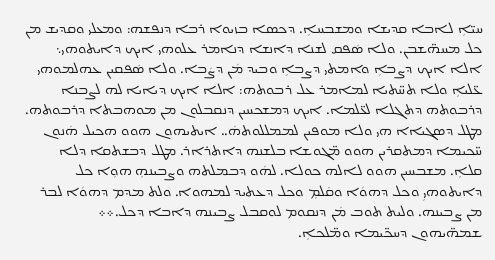ܚܝ̈ܐܼ ܠܐܒܐ ܩܕܝܫܐ ܘܡܫܒܚܐܼ. ܕܟܣܐ ܒܙܝܘܐ ܪܒܐ ܕܢܦܫܗ: ܘܡܥܠܝ ܘܩܕܝܫ ܡܢ ܟܠ ܡܚܗ̈ܫܒܢ. ܘܠܐ ܣܿܦܩ ܠܫܢܐ ܕܐܢܫܐ ܕܢܐܡܪ ܥܠܘܗܝ ܐܝܟ ܕܐܝܬܘܗܝ܆ ܐܠܐ ܐܝܟ ܕܨܒܐܼ ܘܐܡܬܝ ܕܨܒܐܼ ܘܒܝܕ ܡܿܢ ܕܨܿܒܐ. ܘܠܐ ܣܿܦܩܝܢ ܥܗܠܡܘܗܝ ܥ̈ܠܝܐܼ ܘܠܐ ܬܚ̈ܬܝܐ ܠܡܐܡܪ ܥܠ ܪܒܘܬܗ: ܐܠܐ ܐܝܟ ܕܝܐܝܐ ܠܗ ܠܨܒܢܐ ܕܪܒܘܬܗ ܕܬܓܠܐ ܠܥ̈ܠܡܐ. ܐܝܟ ܕܡܫܟܚܝܢ ܕܢܩܒܠܘܢ ܡܢ ܡܘܗܒܬܐ ܕܪܒܘܬܗ. ܡܛܠ ܕܣܓܝܐܐ ܗܝ ܘܠܐ ܡܘܦܝܢ ܠܡܡܠܠܘܬܗܿ.. ܐܝܬܝܗܘܢ ܗܘܘ ܗܟܝܠ ܗܿܢܘܢ ܚ̈ܟܝܡܐ ܕܡܬܩܪܝܢ ܗܘܘ ܡ̈ܓܘܫܐ ܒܠܫܢܗ ܕܐܬܪܐܪ. ܡܛܠ ܕܒܫܬܩܐ ܕܠܐ ܩܠܐܼ. ܡܫܒܚܝܢ ܗܘܘ ܠܐܠܗ ܟܘܠܐ. ܠܗܿܘ ܕܒܡܠܬܗ ܘܨܒܝܢܗܼ ܗܘܼܐ ܟܠ ܕܐܝܬܘܗܝܼ ܘܟܠ ܕܗܘܿܐ ܘܩܿܠܡܼ ܘܟܠ ܕܥܬܝܕ ܠܡܗܘܐ. ܘܠܬ ܡܕܡ ܕܗܘܿܐ ܠܒܪ ܡܢ ܨܒܝܢܗ. ܘܠܝܬ ܬܘܒ ܡܿܢ ܕܢܩܘܡ ܠܘܩܒܠ ܨܒܝܢܗ ܕܐܒܐ ܕܟܠ.܀܀ ܫܡܗ̈ܝܗܘܢ ܕܚܟ̈ܝܡܐ ܘܡ̈ܠܟܐܼ.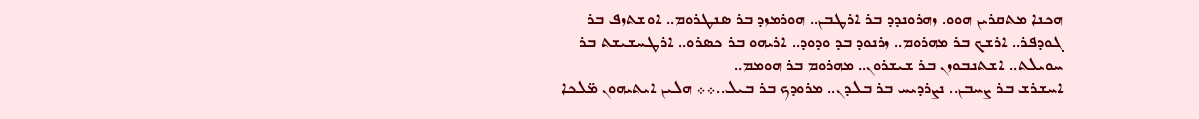ܗܟܢܐ ܡܬܩܪܝܢ ܗܘܘ. ܙܗܪܘܢܕܕ ܒܪ ܐܪܛܒܢ.. ܗܘܪܡܙܕ ܒܪ ܣܢܛܪܘܡ.. ܐܘܫܬܙܦ ܒܪ ܓܘܕܦܪ.. ܐܪܫܟ ܒܪ ܡܗܪܘܡ.. ܙܪܢܘܕ ܒܕ ܘܕܘܕ.. ܐܪܝܗܘ ܒܪ ܟܣܪܘ.. ܐܪܛܚܫܝܫܬ ܒܪ ܚܘܝܠܬ.. ܐܫܬܢܒܘܙܢ ܒܪ ܫܝܫܪܘܢ.. ܡܗܪܘܡ ܒܪ ܗܘܡܡ..
ܐܚܫܪܫ ܒܪ ܨܚܒܢ.. ܢܨܪܕܝܚ ܒܪ ܒܠܕܢ.. ܡܪܘܕܟ ܒܪ ܒܝܠ..܀܀ ܗܠܝܢ ܐܝܬܝܗܘܢ ܡ̈ܠܟܐ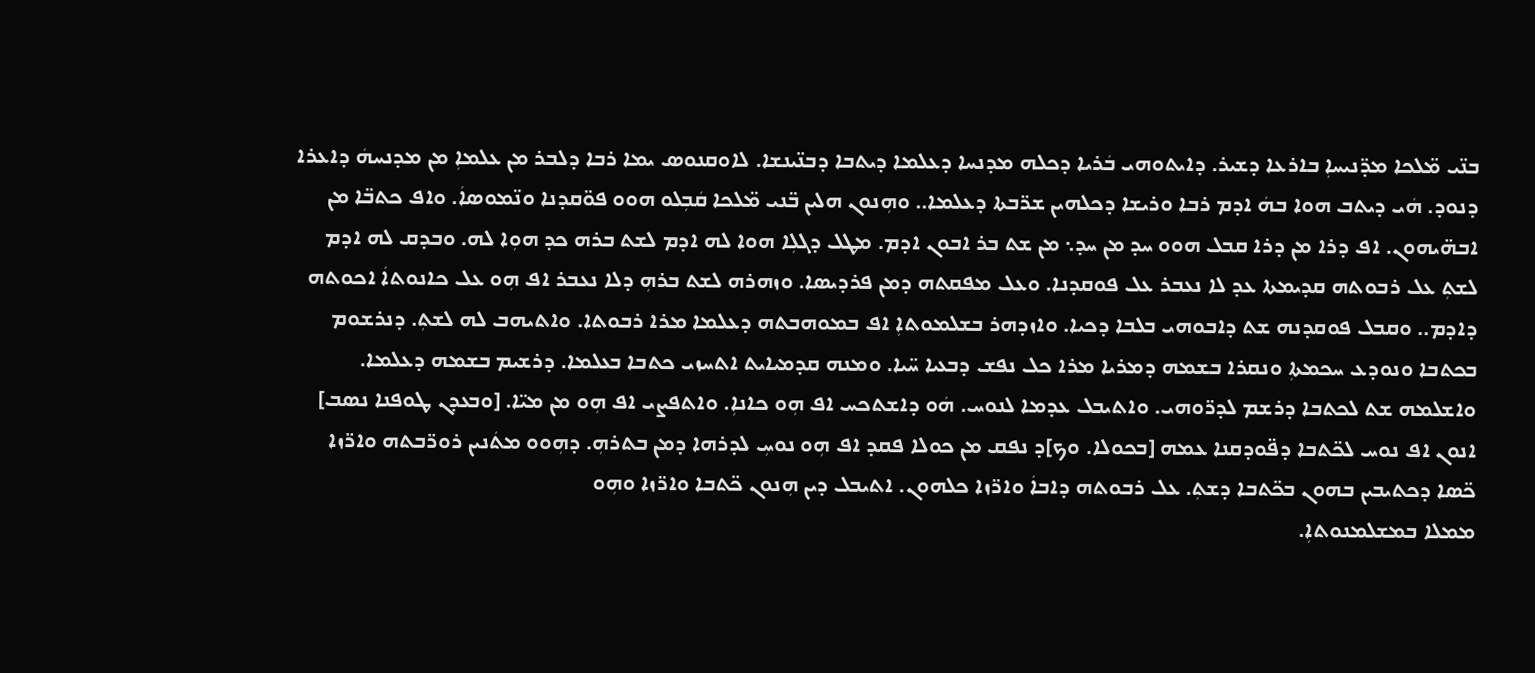ܒܢ̈ܝ ܡ̈ܠܟܐ ܡܕ̈ܢܝܚܐܼ ܒܐܪܥܐ ܕܫܝܪ. ܕܐܝܬܘܗܝ ܒܿܪܝܐ ܕܟܠܗ ܡܕܢܚܐ ܕܥܠܡܐ ܕܝܬܒܐ ܕܒܢ̈ܝܢܫܐ. ܠܐܘܩܢܘܣ ܝܡܐ ܪܒܐ ܕܠܒܪ ܡܢ ܥܠܡܐܼ ܡܢ ܡܕܢܚܗܿ ܕܐܥܪܐ ܕܢܘܕ. ܗܿܝ ܕܝܬܒ ܗܘܐ ܒܗܿ ܐܕܡ ܪܒܐ ܘܪܝܫܐ ܕܟܠܗܝܢ ܫܪ̈ܒܬܐ ܕܥܠܡܐ.. ܘܗܼܢܘܢ ܗܠܝܢ ܒ̈ܢܝ ܡ̈ܠܟܐ ܩܿܒܼܠܘ ܗܘܘ ܦܘ̈ܩܕܢܐ ܘܢ̈ܡܘܣܐܿ. ܘܐܦ ܟܬܒ̈ܐ ܡܢ ܐܒܗ̈ܝܗܘܢ. ܐܦ ܕܪܐ ܡܢ ܕܪܐ ܩܒܠ ܗܘܘ ܚܕ ܡܢ ܚܕ܆ ܡܢ ܫܬ ܒܪ ܐܒܘܢ ܐܕܡ. ܡܛܠ ܕܓܠܼܐ ܗܘܐ ܠܗ ܐܕܡ ܠܫܬ ܒܪܗ ܟܕ ܗܘܼܐ ܠܗ. ܘܒܕܩ ܠܗ ܐܕܡ ܠܫܬܼ ܥܠ ܪܒܘܬܗ ܩܕܝܡܬܐ ܥܕ ܠܐ ܢܥܒܪ ܥܠ ܦܘܩܕܢܐ. ܘܥܠ ܡܦܩܬܗ ܕܡܢ ܦܪܕܝܣܐ. ܘܙܗܪܗ ܠܫܬ ܒܪܗܼ ܕܠܐ ܢܥܒܪ ܐܦ ܗܼܘ ܥܠ ܟܐܢܘܬܐܿ ܐܟܘܬܗ ܕܐܕܡ.. ܘܩܒܠ ܦܘܩܕܢܗ ܫܬ ܕܐܒܘܗܝ ܒܠܒܐ ܕܟܝܐ. ܘܐܙܕܗܪ ܒܫܠܡܘܬܐܼ ܐܦ ܒܡܘܗܒܬܗ ܕܥܠܡܐ ܡܪܐ ܪܒܘܬܐ. ܘܐܬܝܗܒ ܠܗ ܠܫܬܼ. ܕܢܪܫܘܡ ܒܟܬܒܐ ܘܢܘܕܥ ܚܟܡܬܐܼ ܘܢܩܪܐ ܒܫܡܗ ܕܡܪܝܐ ܡܪܐ ܟܠ ܢܦܫ ܕܒܥܝܐ ܚ̈ܝܐ. ܘܡܢܗ ܩܕܡܝܐܝܬ ܐܬܚܙܝ ܟܬܒܐ ܒܥܠܡܐ. ܕܪܫܝܡ ܒܫܡܗ ܕܥܠܡܐ. ܘܐܫܠܡܗ ܫܬ ܠܟܬܒܐ ܕܪܫܡ ܠܕܪ̈ܘܗܝ. ܘܐܬܝܒܠ ܥܕܡܐ ܠܢܘܚ. ܗܿܘ ܕܐܫܬܟܚ ܐܦ ܗܼܘ ܟܐܢܐܼ. ܘܐܬܦܨܝ ܐܦ ܗܼܘ ܡܢ ܡܝ̈ܐ. [ܘܒܥܕܢ ܛܘܦܢܐ ܢܣܒ] ܐܢܘܢ ܐܦ ܢܘܚ ܠܟ̈ܬܒܐ ܕܦ̈ܘܕܩܢܐ ܥܡܗ [ܒܟܘܠܐ. ܘܟ]ܕ ܢܦܩ ܡܢ ܟܘܠܐ ܦܩܕ ܐܦ ܗܼܘ ܢܘܚܼ ܠܕܪܗܐ ܕܡܢ ܒܬܪܗܼ. ܕܗܼܘܘ ܡܬܿܢܝܢ ܪܘܪ̈ܒܬܗ ܘܐܪ̈ܙܐ ܟ̈ܣܐ ܕܟܬܝܒܝܢ ܒܗܘܢ ܒܟ̈ܬܒܐ ܕܫܬܼ. ܥܠ ܪܒܘܬܗ ܕܐܒܐܿ ܘܐܪ̈ܙܐ ܟܠܗܘܢ. ܐܬܝܒܠ ܕܝܢ ܗܼܢܘܢ ܟ̈ܬܒܐ ܘܐܪ̈ܙܐ ܘܗܼܘ
ܡܡܠܐ ܒܡܫܠܡܢܘܬܐܼ.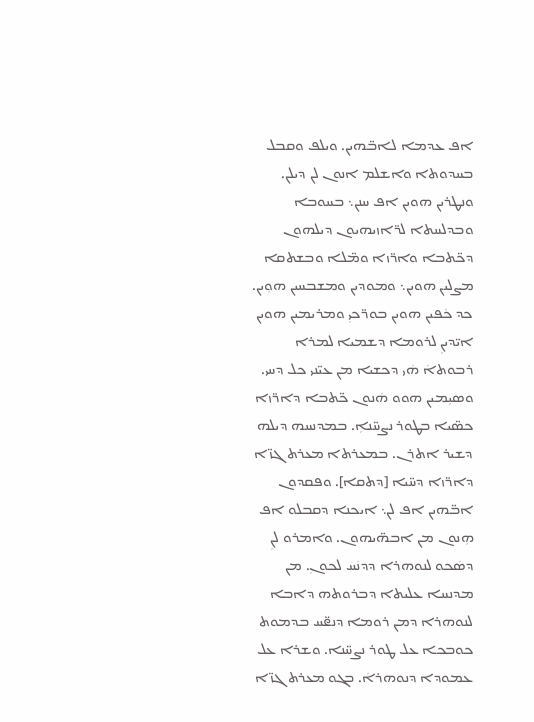ܐܦ ܥܕܡܐ ܠܐܒ̈ܗܝܢ. ܘܝܠܦ ܘܩܒܠ ܒܚܕܘܬܐ ܘܐܫܠܡ ܐܢܘܢ ܠܢ ܕܝܠܢ. ܘܢܛܪܝܢ ܗܘܝܢ ܐܦ ܚܢܢ܆ ܒܚܘܒܐ ܘܒܕܠܚܬܐ ܠܪ̈ܐܙܝܗܝܘܢ ܕܝܠܗܘܢ ܕܟ̈ܬܒܐ ܘܐܪ̈ܙܐ ܘܡ̈ܠܐ ܘܒܫܬܩܐ ܡܨܠܝܢ ܗܘܝܢ܆ ܘܡܘܕܝܢ ܘܡܫܒܚܝܢ ܗܘܼܝܢ. ܟܕ ܟܿܦܝܢ ܗܘܝܢ ܒܘܪ̈ܟܝܼ ܘܡܪܝܡܝܢ ܗܘܝܢ ܐܝ̈ܕܝܢܼ ܠܪܘܡܐ ܕܫܡܝܐ ܠܡܪܐ ܪܒܘܬܐܿ ܗܿܝ ܕܟܫܝܐ ܡܢ ܥܝ̈ܢܝ ܟܠ ܕܚܝ. ܘܣܝܼܡܝܢ ܗܘܘ ܗܿܢܘܢ ܟ̈ܬܒܐ ܕܐܪ̈ܙܐ ܟܣ̈ܝܐ ܒܛܘܪ ܢܨܚ̈ܢܐܼ. ܒܡܕܢܚܗ ܕܝܠܗ ܕܫܝܪ ܐܬܪܢ. ܒܡܥܪܬܐ ܡܥܪܬ ܓܙ̈ܐ ܕܐܪ̈ܙܐ ܕܚ̈ܝܐ [ܕܬܩܐ]. ܘܦܩܕܘܢ ܐܒ̈ܗܝܢ ܐܦ ܠܢ܆ ܐܝܟܢܐ ܕܩܒܠܘ ܐܦ ܗܼܢܘܢ ܡܢ ܐܒܗ̈ܝܗܘܢ. ܘܐܡܪܘ ܠܢܼ ܕܣܿܟܘ ܠܢܘܗܪܐ ܕܕܢܿܚ ܠܟܘܢܼ. ܡܢ ܡܕܢܚܐ ܥܠܝܬܐ ܕܒܪܘܬܗ ܕܐܒܐ ܠܢܘܗܪܐ ܕܡܢ ܪܘܡܐ ܕܢܧܚ ܒܕܡܘܬ ܟܘܒܟܐ ܥܠ ܛܘܪ ܢܨܚ̈ܢܐ. ܘܫܪܐ ܥܠ ܥܡܘܕܐ ܕܢܘܗܪܐܿ. ܒܓܘ ܡܥܪܬ ܓܙ̈ܐ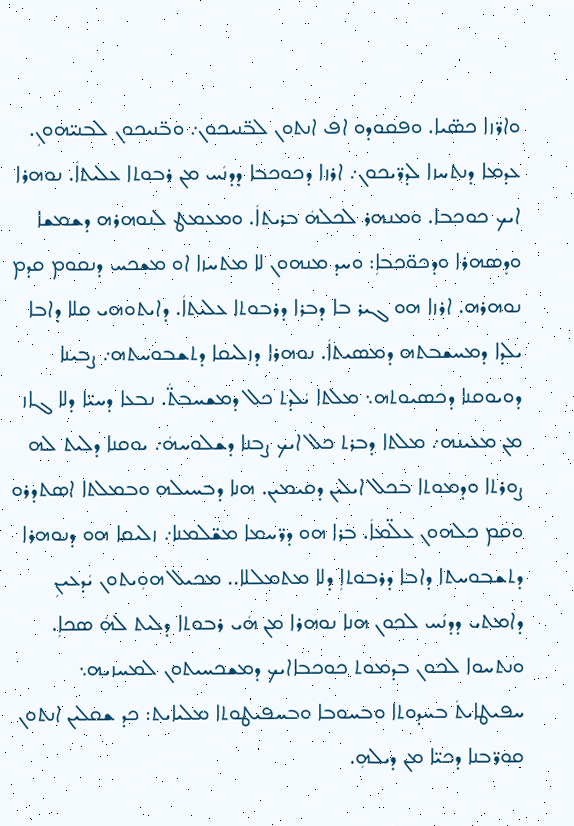ܘܐܪ̈ܙܐ ܟܣ̈ܝܐ. ܘܦܩܘܕܘ ܐܦ ܐܢܬܘܢ ܠܒ̈ܢܝܟܘܢ܇ ܘܒ̈ܢܝܟܘܢ ܠܒܢܝ̈ܗܘܢܼ. ܥܕܡܐ ܕܢܬܚܙܐ ܠܕܪ̈ܝܟܘܢ܇ ܐܪܙܐ ܕܟܘܟܒܐ ܕܕܢܿܚ ܡܢ ܪܒܘܬܐ ܥܠܝܬܐܿ. ܢܘܗܪܐ ܐܝܟ ܟܘܟܒܐ. ܘܡܢܗܪ ܠܟܠܗܿ ܒܪܝܬܐܿ. ܘܡܥܡܛ ܠܢܘܗܪܗ ܕܫܡܫܐ ܘܕܣܗܪܐ ܘܕܟܘ̈ܟܒܐܼ: ܘܚܕ ܡܢܗܘܢ ܠܐ ܡܬܚܙܐ ܐܘ ܡܫܟܚ ܕܢܩܘܡ ܩܕܡ ܢܘܗܪܗ. ܐܪܙܐ ܗܘ ܓܝܪ ܒܐ ܕܒܪܐ ܕܪܒܘܬܐ ܥܠܝܬܐܿ. ܕܐܝܬܘܗܝ ܩܠܐ ܕܐܒܐ ܝܠܕܐ ܕܡܚܫܒܬܗ ܕܡܣܝܬܐܿ. ܢܘܗܪܐ ܕܙܠܝܩܐ ܕܬܫܒܘܚܬܗ܇ ܨܒܝܢܐ ܕܘܝܘܩܢܐ ܕܟܣܝܘܬܗ܆ ܡܠܬܐ ܝܿܠܕܬ ܟܠ ܕܡܫܚܒܬ̈ܿ. ܢܒܥܐ ܕܚܝ̈ܐ ܕܠܐ ܓܐܙ ܡܢ ܡܥܝܢܗ܇ ܡܠܬܐ ܕܒܪܬ ܟܠ ܐܝܟ ܨܒܢܐ ܕܫܠܘܚܗܿ܇ ܝܘܩܢܐ ܕܠܝܬ ܠܗ ܨܘܪܬܐ ܘܕܡܘܬܐ ܒܟܠ ܐܝܠܝܢ ܕܩܝܡܝܢ. ܗܢܐ ܕܒܚܝܠܗ ܘܒܡܠܬܐ ܐܣܬܕܪܘ ܘܩܡ ܟܠܗܘܢ ܥܠ̈ܡܐܿ. ܒܪܐ ܗܘ ܕܪ̈ܚܡܐ ܡܫ̈ܠܡܢܐ܇ ܙܠܝܩܐ ܗܘ ܕܢܘܗܪܐ
ܕܬܫܒܘܚܬܐ ܕܐܒܐ ܕܪܒܘܬܐܼ ܕܠܐ ܡܬܡܠܠܐ.. ܡܟܝܠ ܗܘܼܝܬܘܢ ܝܿܕܥܝܢܼ ܕܐܡܬܝ ܕܕܢܿܚ ܠܟܘܢ ܗܢܐ ܢܘܗܪܐ ܡܢ ܗܿܝ ܪܒܘܬܐ ܕܠܝܬ ܠܗܿ ܣܟܐܼ. ܘܢܬܚܘܐ ܠܟܘܢ ܒܕܡܘܬ ܟܘܟܒܐܐܝܟ ܕܡܫܟܚܝܬܘܢ ܠܡܚܙܝܗ܆ ܚܦܝܛܐܝܬܿ ܒܚܕܘܬܐ ܘܒܚܘܒܐ ܘܒܚܦܝܛܘܬܐ ܡܠܝܐܝܬ: ܟܕ ܫܩܠܝܢ ܐܢܬܘܢ ܩܘܪ̈ܒܢܐ ܕܟܝ̈ܐ ܡܢ ܕܝܠܗܼ.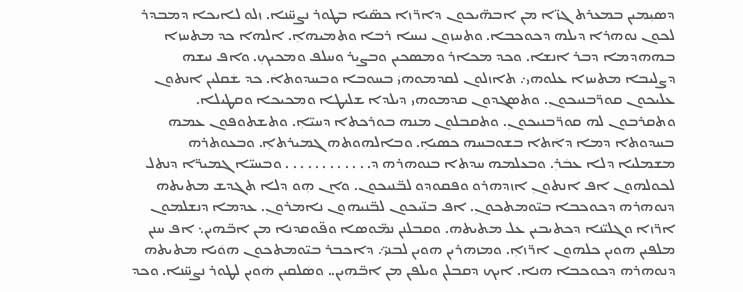ܕܣܝܼܡܝܢ ܒܡܥܪܬ ܓܙ̈ܐ ܡܢ ܐܒܗ̈ܝܟܘܢ ܕܐܪ̈ܙܐ ܟܣ̈ܝܐ ܒܛܘܪ ܢܨܚ̈ܢܐ. ܙܠܘ ܠܐܝܟܐ ܕܡܒܕܪ ܠܟܘܢ ܢܘܗܪܐ ܕܝܠܗ ܕܟܘܟܒܐ. ܘܬܚܙܘܢ ܢܝܚܐ ܪܒܐ ܘܬܡܝܗܐܼ. ܐܠܗܐ ܟܕ ܡܬܚܙܐ ܒܗܗܕܡܐ ܕܒܪ ܐܢܫܐ. ܘܟܕ ܡܟܐܪ ܘܡܣܟܝܢ ܘܒܨܝܪ ܘܚܠܦ ܘܡܟܝܟܼ. ܘܐܦ ܢܝܫܗ ܕܨܠܝܒܐ ܡܬܚܙܐ ܥܠܘܗܝ܇ ܬܐܙܠܘܢ ܠܩܕܡܘܗܝܿ ܒܚܘܒܐ ܘܒܚܕܘܬܐܿ. ܟܕ ܫܿܩܠܝܢ ܐܢܬܘܢ ܥܠܝܟܘܢ ܩܘܪ̈ܒܢܝܟܘܢܼ. ܘܬܣܓܕܘܢ ܩܕܡܘܗܝ ܕܝܠܕܐ ܫܠܝܛܐ ܘܡܟܝܟܐ ܘܩܛܝܠܐ. ܘܬܩܪܒܘܢ ܠܗ ܩܘܪ̈ܒܢܝܟܘܢܼ. ܘܬܩܒܠܘܢ ܡܢܗ ܒܘܪܟܬܐ ܕܚܝ̈ܐܼ. ܘܬܫܬܘܦܘܢ ܥܡܗ ܒܚܕܘܬܐ ܕܡܐ ܕܐܿܬܐ ܒܫܘܒܚܗ ܟܣܝܐܼ. ܘܒܐܠܗܘܬܗ ܓܡܝܪܬܐܼ. ܘܒܥܘܬܪܗ ܡܫܡܠܝܐ ܕܠܐ ܥܒܿܪܼ. ܘܒܥܠܡܗ ܚܕܬܐ ܒܢܘܗܪܗ ܕ. . . . . . . . . . . . ܘܒܚܝ̈ܐ ܓܡܝܪ̈ܐ ܕܢܬܠ ܠܟܘܠܗܘܢ ܐܦ ܐܢܬܘܢܼ ܐܙܕܗܪܘ ܘܦܩܘܕܘ ܠܒ̈ܢܝܟܘܢ. ܘܐܢ ܗܼܘ ܕܠܐ ܬܓܕܫ ܡܬܝܬܗ ܕܢܘܗܪܗ ܕܟܘܟܒܐ ܒܝ̈ܘܡܬܟܘܢܼ. ܐܦ ܒܢ̈ܝܟܘܢ ܠܒ̈ܢܝܗܘܢ ܢܐܡܪܘܢܼ. ܥܕܡܐ ܕܢܫܠܡܘܢ ܐܪ̈ܙܐ ܘܓܠܝ̈ܢܐ ܕܟܬܝܒܝܢ ܥܠ ܡܬܝܬܗ. ܘܩܒܠܢܢ ܢܡ̈ܘܣܐ ܘܦ̈ܘܩܕܢܐ ܡܢ ܐܒ̈ܗܝܢ܆ ܐܦ ܚܢܢ ܡܠܦܝܢ ܗܘܝܢ ܟܠܗܘܢ ܐܪ̈ܙܐܼ. ܘܡܙܗܪܝܢ ܗܘܝܢ ܠܒܢܝ̈܇ ܕܐܟܒܪ ܒܝ̈ܘܡܬܟܘܢ ܗܘܿܝܐ ܡܬܝܬܗ ܕܢܘܗܪܗ ܕܟܘܟܒܐ ܗܢܐ. ܐܝܟ ܕܩܒܠܢ ܘܝܠܦܢ ܡܢ ܐܒ̈ܗܝܢ.. ܘܣܿܠܩܝܢ ܗܿܘܝܢ ܠܛܘܪ ܢܨܚ̈ܢܐ. ܘܟܕ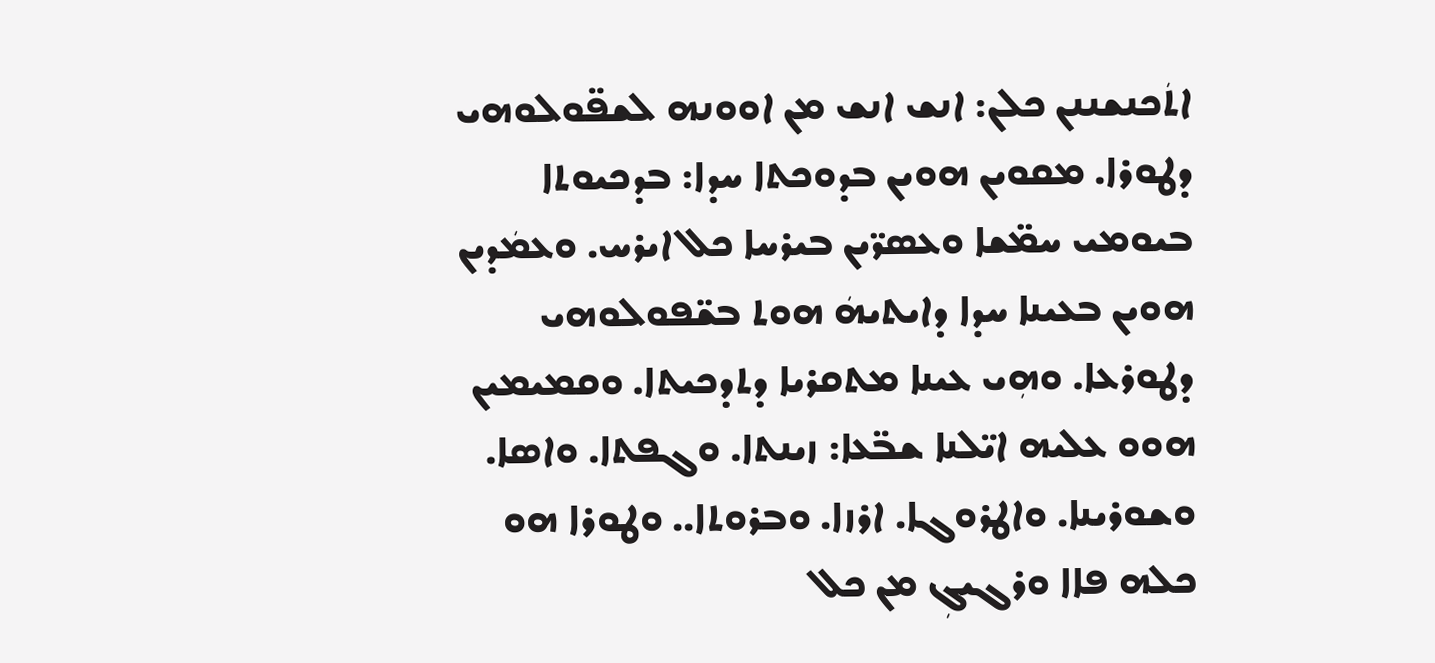ܐܬܿܟܢܫܢܢܢ ܟܠܢ: ܐܢܫ ܐܢܫ ܡܢ ܐܘܘܢܗ ܠܫܦ̈ܘܠܘܗܝ ܕܛܘܪܐ. ܡܩܘܝܢ ܗܘܝܢ ܒܕܘܟܬܐ ܚܕܐ: ܒܕܟܝܘܬܐ
ܒܝܘܡܝ ܚܡ̈ܫܐ ܘܥܣܪ̈ܝܢ ܒܝܪܚܐ ܟܠ ܐܝܪܚ. ܘܥܡܿܕܝܢ ܗܘܝܢ ܒܥܝܢܐ ܚܕܐ ܕܐܝܬܝܗܿ ܗܘܬ ܒܫ̈ܦܘܠܘܗܝ ܕܛܘܪܥܐ. ܘܗܼܝ ܥܝܢܐ ܡܬܩܪܝܐ ܕܬܕܟܝܬܐ. ܘܩܡܝܡܝܢ ܗܘܘ ܥܠܝܗ ܐܝ̈ܠܢܐ ܫܒ̈ܥܐ: ܙܝܢܬܐ. ܘܓܦܬܐ. ܘܐܣܐ. ܘܫܘܪܝܢܐ. ܘܐܛܪܘܓܐ. ܐܪܙܐ. ܘܒܪܘܬܐ.. ܘܛܘܪܐ ܗܘ ܟܠܗ ܦܐܐ ܘܪܓܝܓܼ ܡܢ ܟܠ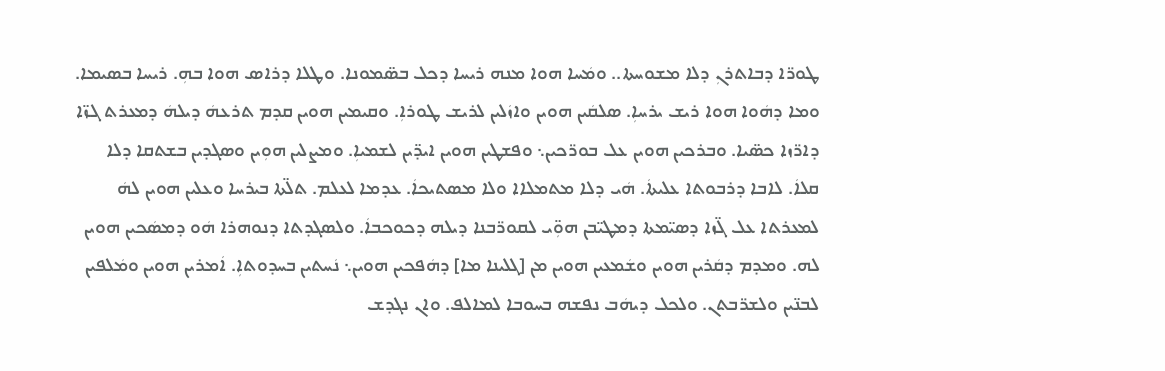ܛܘܪ̈ܐ ܕܒܐܬܪܢܼ ܕܠܐ ܡܫܘܚܬܐ.. ܘܡܿܚܐ ܗܘܐ ܡܢܗ ܪܝܚܐ ܕܟܠ ܒܣ̈ܡܘܢܐ. ܘܛܠܐ ܕܪܐܣ ܗܘܐ ܒܗܼ. ܪܝܚܐ ܒܣܝܡܐ. ܘܡܐ ܕܗܿܘܐ ܗܘܐ ܪܝܫ ܝܪܚܐܼ. ܣܠܩܿܝܢ ܗܘܝܢ ܘܐܙܿܠܝܢ ܠܪܝܫ ܛܘܪܐܼ. ܘܩܝܡܝܢ ܗܘܝܢ ܩܕܡ ܬܪܥܗܿ ܕܝܠܗܿ ܕܡܥܪܬ ܓܙ̈ܐ ܕܐܪ̈ܙܐ ܟܣ̈ܝܐ. ܘܒܪܟܝܢ ܗܘܝܢ ܥܠ ܒܘܪ̈ܟܝܢ܆ ܘܦܫܛܝܢ ܗܘܝܢ ܐܝܕ̈ܝܢ ܠܫܡܝܐܼ. ܘܡܨܠܝܢ ܗܘܼܝܢ ܘܣܓܕܝܢ ܒܫܬܩܐ ܕܠܐ ܩܠܐܿ. ܠܐܒܐ ܕܪܒܘܬܐ ܥܠܝܬܐܿ. ܗܿܝ ܕܠܐ ܡܬܡܠܐܐ ܘܠܐ ܡܣܬܝܟܐܿ. ܥܕܡܐ ܠܥܠܡ. ܬܠ̈ܬܐ ܒܝܪܚܐ ܘܥܠܝܢ ܗܘܝܢ ܠܗܿ ܠܡܥܪܬܐ ܥܠ ܓ̈ܙܐ ܕܣܝ̈ܡܬܐ ܕܡܛܝ̈ܒܢ ܗܘܼ̈ܝ ܠܩܘܪ̈ܒܢܐ ܕܝܠܗ ܕܟܘܟܒܐܿ. ܘܠܣܓܕܬܐ ܕܢܘܗܪܐ ܗܿܘ ܕܡܣܿܟܝܢ ܗܘܝܢ ܠܗ. ܘܡܕܡ ܕܩܿܪܝܢ ܗܘܝܢ ܘܫܿܡܥܝܢ ܗܘܝܢ ܡܢ [ܓܠܝܢܐ ܡܐ] ܕܗܿܦܟܝܢ ܗܘܝܢ܆ ܢܿܚܬܝܢ ܒܚܕܘܬܐܼ. ܐܿܡܪܝܢ ܗܘܝܢ ܘܡܿܠܦܝܢ ܠܒܢ̈ܝܢ ܘܠܫܪ̈ܒܬܢ. ܘܠܟܠ ܕܝܗܿܒ ܢܦܫܗ ܒܚܘܒܐ ܠܡܐܠܦ. ܘܐܢ ܢܓܕܫ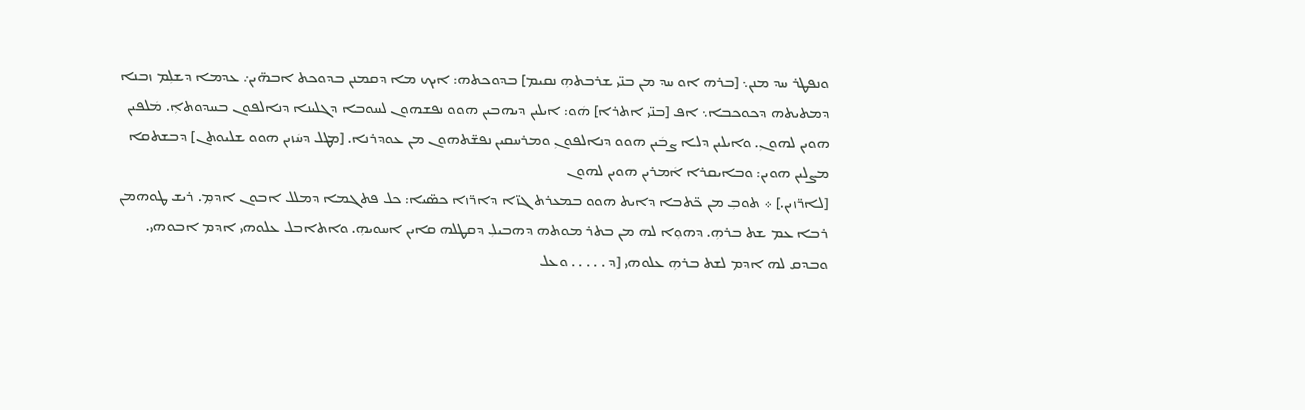ܘܢܦܛܪ ܚܕ ܡܢܢ܆ [ܒܪܗ ܐܘ ܚܕ ܡܢ ܒܢ̈ܝ ܫܪܒܬܗܼ ܢܩܝܡ] ܒܕܘܟܬܗ: ܐܝܟ ܡܐ ܕܩܡܢܢ ܒܕܘܟܬ ܐܒܗ̈ܝܢ܇ ܥܕܡܐ ܕܫܠܼܡ ܙܒܢܐ ܕܡܬܝܬܗ ܕܟܘܟܒܐ܆ ܐܦ [ܒܢ̈ܝ ܐܬܪܐ] ܗܿܘ: ܐܝܠܝܢ ܕܝܗܒܝܢ ܗܘܘ ܢܦܫܗܘܢ ܠܚܘܒܐ ܕܓܠܝܢܐ ܕܢܐܠܦܘܢ ܒܚܕܘܬܐܼ. ܡܿܠܦܝܢ ܗܘܝܢ ܠܗܘܢܼ. ܘܐܝܠܝܢ ܕܠܐ ܨܒܿܝܢ ܗܘܘ ܕܢܐܠܦܘܢܼ ܘܡܪܚܩܝܢ ܢܦܫ̈ܬܗܘܢ ܡܢ ܥܘܕܪܢܐ. [ܡܛܠ ܕܚܿܙܝܢ ܗܘܘ ܫܠܝܘܬܢ] ܕܒܫܬܩܐ ܡܨܠܝܢ ܗܘܝܢ: ܘܒܐܝܩܪܐ ܐܿܡܪܝܢ ܗܘܝܢ ܠܗܘܢ
[ܠܐܪ̈ܙܝܢ.] ܀ ܬܘܒܼ ܡܢ ܟ̈ܬܒܐ ܕܐܝܬ ܗܘܘ ܒܡܥܪܬ ܓܙ̈ܐ ܕܐܪ̈ܙܐ ܟܣ̈ܝܐ: ܟܠ ܦܬܓܡܐ ܕܡܠܠ ܐܒܘܢ ܐܕܡܼ. ܪܝܫ ܛܘܗܡܢ ܪܒܐ ܥܡ ܫܬ ܒܪܗܼ. ܕܗܘܼܐ ܠܗ ܡܢ ܒܬܪ ܡܘܬܗ ܕܗܒܝܠܼ ܕܩܛܠܗ ܩܐܝܢ ܐܚܘܝܗܼ. ܘܐܬܐܒܠ ܥܠܘܗܝ ܐܕܡ ܐܒܘܗܝ. ܘܒܕܩ ܠܗ ܐܕܡ ܠܫܬ ܒܪܗܼ ܥܠܘܗܝ [ܕ . . . . . ܘܥܠ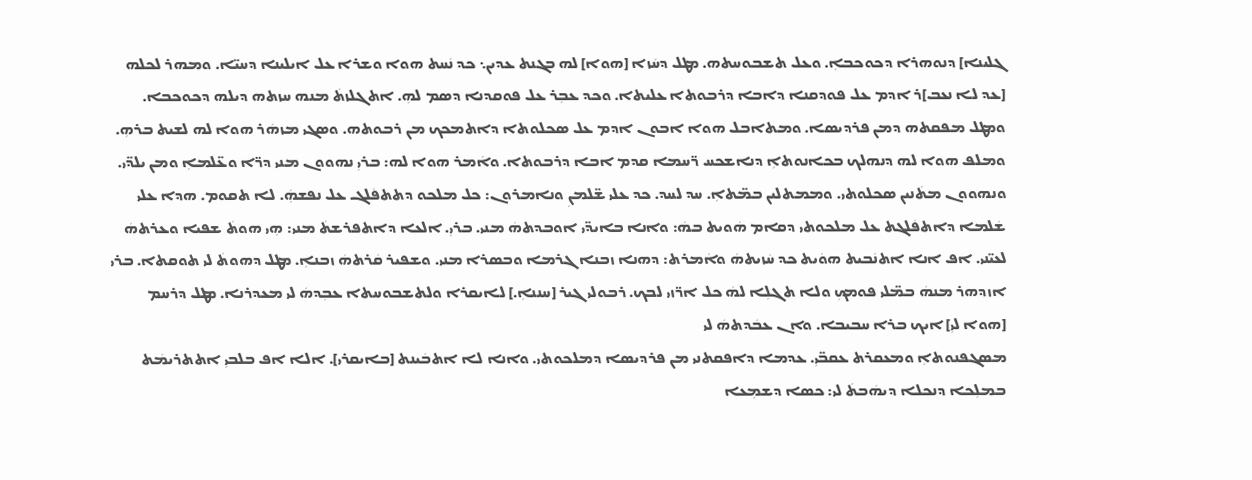ܓܠܝܢܐ] ܕܢܘܗܪܐ ܕܟܘܟܒܐܼ. ܘܥܠ ܬܫܒܘܚܬܗ. ܡܛܠ ܕܚܿܙܐ [ܗܘܐ] ܠܗ ܒܓܢܬ ܥܕܝܢ܆ ܟܕ ܢܿܚܬ ܗܘܐ ܘܫܪܐ ܥܠ ܐܝܠܝܢܐ ܕܚܝ̈ܐ. ܘܡܗܪ ܠܟܠܗ [ܥܕ ܠܐ ܢܥܒ]ܪ ܐܕܡ ܥܠ ܦܘܕܩܢܐ ܕܐܒܐ ܕܪܒܘܬܐ ܥܠܝܬܐ. ܘܟܕ ܥܒܼܪ ܥܠ ܦܘܩܕܢܐ ܕܣܡ ܠܗܼ. ܐܬܓܠܙܬܿ ܡܢܗ ܚܙܬܗ ܕܝܠܗ ܕܟܘܟܒܐ. ܘܡܛܠ ܡܦܩܬܗ ܕܡܢ ܦܪܕܝܣܐ. ܘܡܬܐܒܠ ܗܘܐ ܐܒܘܢ ܐܕܡ ܥܠ ܣܟܠܘܬܐ ܕܐܬܡܟܟ ܡܢ ܪܒܘܬܗ. ܘܣܓܝ ܡܙܗܿܪ ܗܘܐ ܠܗ ܠܫܝܬ ܒܪܗܼ. ܘܡܠܦ ܗܘܐ ܠܗ ܕܢܗܠܟ ܒܟܐܢܘܬܐܼ ܕܢܐܫܟܚ ܪ̈ܚܡܐ ܩܕܡ ܐܒܐ ܕܪܒܘܬܐ. ܘܐܿܡܪ ܗܘܐ ܠܗ: ܒܪܝܼ ܢܗܘܘܢ ܡܢܝ ܕܪ̈ܐ ܘܥ̈ܠܡܐܼ ܘܡܢ ܝܠܕ̈ܝ. ܘܢܗܘܘܢ ܡܬܿܢܝܢ ܣܟܠܘܬܝ. ܘܡܡܬܠܝܢ ܒܡ̈ܬܐܼ. ܚܕ ܠܚܕ. ܟܕ ܥܠܝ ܫ̈ܠܡܢܼ ܘܢܐܡܪܘܢ: ܟܠ ܡܠܟܘ ܕܬܬܦܿܠܓ ܥܠ ܢܦܫܗܼܿ. ܠܐ ܬܩܘܡ. ܗܕܐ ܥܠܝ ܫܿܠܡܐ ܕܐܬܦܿܠܓܬ ܥܠ ܡܠܟܘܬܝ ܕܩܐܡ ܗܿܘܝܬ ܒܗܿ: ܘܐܢܐ ܒܐܝܕ̈ܝ ܐܘܒܕܬܗܿ ܡܢܝ. ܒܪܝܼ. ܐܠܥܐ ܕܐܬܦܪܫܬܿ ܡܢܝ: ܗܼܝ ܗܘܬܿ ܫܦܝܐ ܘܥܪܬܗܿ ܠܥܝ̈ܢܝ. ܐܦ ܐܢܐ ܐܬܢܿܒܝܬ ܗܘܿܝܬ ܟܕ ܚܿܙܝܬܗܿ ܘܐܿܡܪܬ: ܕܗܢܐ ܙܒܢܐ ܓܪܡܐ ܘܒܣܪܐ ܡܢܝ. ܘܫܦܝܪ ܩܿܪܬܗܿ ܙܒܢܐܼ. ܡܛܠ ܕܗܘܬܿ ܠܝ ܬܘܩܬܐ. ܒܪܝ ܐܙܕܗܪ ܡܢܗܿ ܒܡ̈ܠܝ ܦܘܡܟܼ ܘܠܐ ܬܓܠܼܐ ܠܗܿ ܟܠ ܐܪ̈ܙܝ ܠܒܟ. ܪܒܘܠܝ ܓܝܪ [ܚܢܢܐܼ.] ܠܐܝܩܪܐ ܘܠܬܫܒܘܚܬܐ ܥܒܼܕܗܿ ܠܝ ܡܥܕܪܢܐ. ܡܛܠ ܕܪܚܡ [ܗܘܐ ܠܝܼ] ܐܝܟ ܒܪܐ ܚܒܝܒܐ. ܘܐܢ ܥܒܿܕܬܗܿ ܠܝ
ܡܣܓܦܢܘܬܐܼ ܘܡܥܩܪܬ ܥܩܒ̈ܝܼ. ܥܕܡܐ ܕܐܦܩܬܢܝ ܡܢ ܦܪܕܝܣܐ ܕܡܠܟܘܬܝ. ܘܐܢܐ ܠܐ ܐܬܒܿܝܢܬ [ܒܐܝܩܪܝ]. ܐܠܐ ܐܦ ܒܠܒܝܼ ܐܬܬܪܝܡܿܬ ܒܡܠܼܟܐ ܕܢܟܠܐ ܕܝܗܿܒܬܿ ܠܝ: ܟܣܐ ܕܫܡܼܥܐ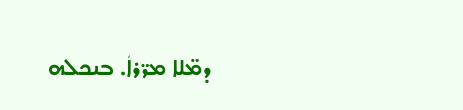ܕܡ̈ܠܐ ܡܪ̈ܪܐܿ. ܒܢܟܠܗ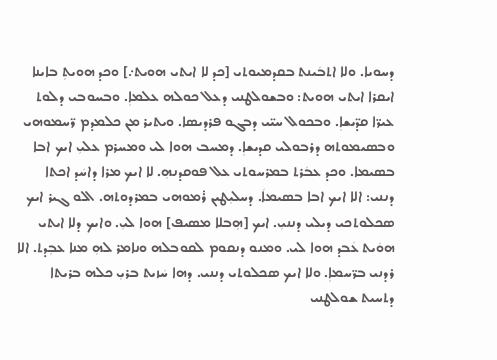ܕܚܘܝܐ. ܘܠܐ ܐܬܒܿܝܢܬ ܒܩܕܡܝܘܬܝ [ܟܕ ܠܐ ܐܝܬܝ ܗܘܝܬ܇] ܘܟܕ ܗܘܝܬܼ ܒܐܝܢܐ ܐܝܩܪܐ ܐܝܬܝ ܗܘܝܬ: ܘܒܫܘܠܛܢܝ ܕܥܠ ܟܘܠܗ ܥܠܡܐܼ. ܘܒܚܘܒܝ ܕܠܘܬ ܥܝܪ̈ܐ ܩܕ̈ܝܫܐܼ. ܘܒܟܘܠ ܚܝ̈ܝ ܕܒܓܘ ܦܪܕܝܣܐ. ܘܝܬܝܪ ܡܢ ܟܠܡܕܡ ܪ̈ܚܡܘܗܝ ܘܒܣܝܡܘܬܗ ܕܪܒܘܠܝ ܩܕܝܫܐܼ. ܕܡܚܒ ܗܘܐ ܠܝ ܘܡܚܪܡ ܥܠܝܼ ܐܝܟ ܐܒܐ ܒܣܝܡܐ. ܘܟܕ ܥܒܿܪܬ ܒܡܪܚܘܬܝ ܥܠ ܦܘܩܕܢܗܼ. ܠܐ ܐܝܟ ܡܪܐ ܕܐܚܿܕ ܐܟܬܐ ܕܢܢܝ: ܐܠܐ ܐܝܟ ܐܒܐ ܒܣܝܡܐܿ. ܕܚܠܝܼܛܝܢ ܪ̇ܡܘܗܝ ܒܡܪܕܘܬܗ. ܐܠܘ ܓܝܪ ܐܝܟ ܣܟܠܘܬܟܝ ܕܝܠܝ ܕܢܢܝܼ. ܐܝܟ [ܗܼܒܠܐ ܡܣܝܦ] ܗܘܐ ܠܝܼ. ܘܐܝܟ ܕܠܐ ܐܝܬܝ ܗܘܿܝܬ ܥܿܒܕ ܗܘܐ ܠܝ. ܘܡܢܘ ܕܢܩܘܡ ܠܩܘܒܠܗ ܘܢܐܡܪ ܠܗܼ ܡܢܐ ܥܒܼܕܬ. ܐܠܐ ܪܕܢܝ ܒܪ̈ܚܡܐܼ. ܘܠܐ ܐܝܟ ܣܟܠܘܬܝ ܕܢܢܝ. ܕܗܐ ܚܿܙܝܬ ܒܪܝܼ ܟܠܗ ܒܪܝܬܐ ܕܬܚܝܬ ܫܘܠܛܢܝ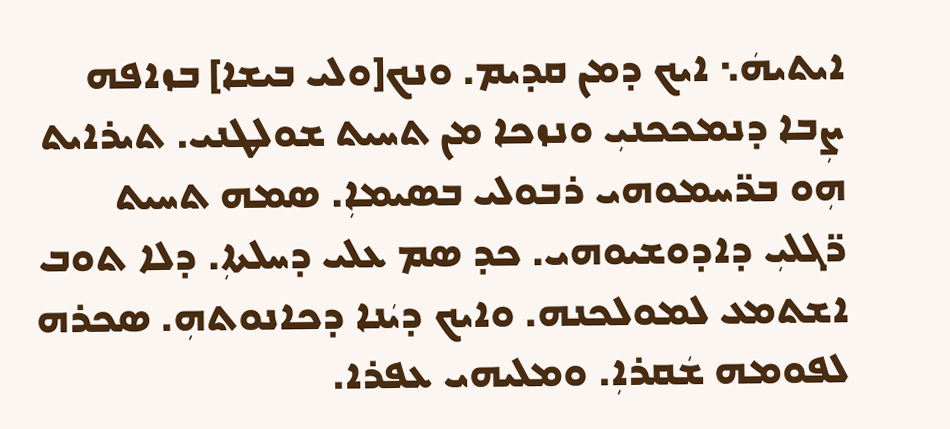ܐܝܬܝܗܿ܆ ܐܝܟ ܕܡܢ ܩܕܝܡ. ܘܢܟ[ܘܠܝ ܒܝܫܐ] ܒܙܐܦܗ ܨܼܒܐ ܕܢܡܟܟܢܝܼ ܘܢܙܟܐ ܡܢ ܬܚܝܬ ܫܘܠܛܢܝ. ܬܝܪܐܝܬ ܗܼܘ ܒܪ̈ܚܡܘܗܝ ܪܒܘܠܝ ܒܣܝܡܐܼ. ܣܡܗ ܬܚܝܬ ܪ̈ܓܠܝܼ ܕܐܕܘܫܝܘܗܝ. ܟܕ ܣܡ ܥܠܝ ܕܚܠܬܐܼ. ܕܠܐ ܬܘܒ ܐܫܬܡܥ ܠܡܘܠܟܢܗ. ܘܐܝܟ ܕܝܿܢܐ ܕܟܐܢܘܬܗܼ. ܣܟܪܗ ܠܦܘܡܗ ܫܿܩܪܐܼ. ܘܡܠܝܗܝ ܥܦܪܐ.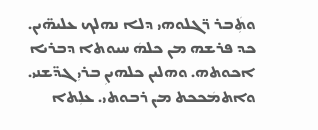ܘܬܼܿܒܪ ܪ̈ܓܠܘܗܝ ܕܠܐ ܢܗܠܟ ܥܠܝܗ̈ܝܢ. ܟܕ ܦܪܫܗ ܡܢ ܟܠܗܿ ܚܝܘܬܐ ܕܒܪܝܐ ܐܟܘܬܗ. ܘܗܠܝܢ ܟܠܗܝܢܼ ܒܪܝܼ ܓܕ̈ܫܢܝ. ܘܐܬܡܿܟܟܬ ܡܢ ܪܒܘܬܝ. ܥܠܼܬܐ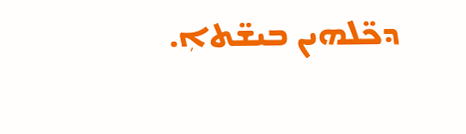ܕܟ̈ܠܗܝܢ ܒܝܫ̈ܬܐܼ.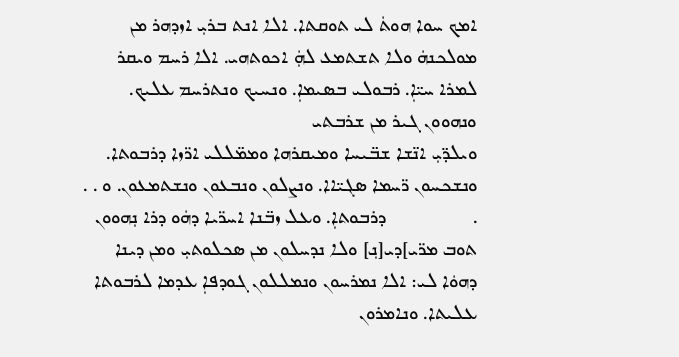ܐܡܟ ܚܘܐ ܗܘܬܿ ܠܝ ܬܘܩܬܐ. ܐܠܐ ܐܢܬ ܒܪܝܼ ܐܙܕܗܪ ܡܢ ܡܘܠܟܢܗܿ ܘܠܐ ܬܫܬܡܥ ܠܗܼܿ ܐܟܘܬܗܝ. ܐܠܐ ܪܚܡ ܘܝܩܪ ܠܡܪܐ ܚܝ̈ܐܼ. ܪܒܘܠܝ ܒܣܝܡܐܼ. ܘܢܚܝܟ ܘܢܬܪܚܡ ܥܠܝܟ. ܘܢܗܘܘܢ ܓܝܪ ܡܢ ܫܪܒܬܝ
ܘܝܠܕ̈ܝܼ ܐܢ̈ܫܐ ܫܒ̈ܝܚܐ ܘܡܝܩܪܗܐ ܘܡܡ̈ܠܠܝ ܐܪ̈ܙܐ ܕܪܒܘܬܐ. ܘܢܫܟܚܘܢ ܪ̈ܚܡܐ ܣܓܝ̈ܐܐ. ܘܢܨܠܘܢ ܘܢܒܥܘܢ ܘܢܫܬܡܥܘܢ. ܘ . . .                 ܕܪܒܘܬܐܼ. ܘܥܠ ܙܒ̈ܢܐ ܐܚܪ̈ܝܐ ܕܗܿܘ ܕܪܐ ܢܼܗܘܘܢ ܬܘܒ ܡܪ̈ܝ]ܕܝ[ܢܼ] ܘܠܐ ܢܕܚܠܘܢ ܡܢ ܣܟܠܘܬܝܼ ܘܡܢ ܕܝܢܐ ܕܗܘܿܐ ܠܝ: ܐܠܐ ܢܡܪܚܘܢ ܘܢܡܠܠܘܢ ܓܘܕܦܐܼ ܥܕܡܐ ܠܪܒܘܬܐ ܥܠܝܬܐ. ܘܢܐܡܪܘܢ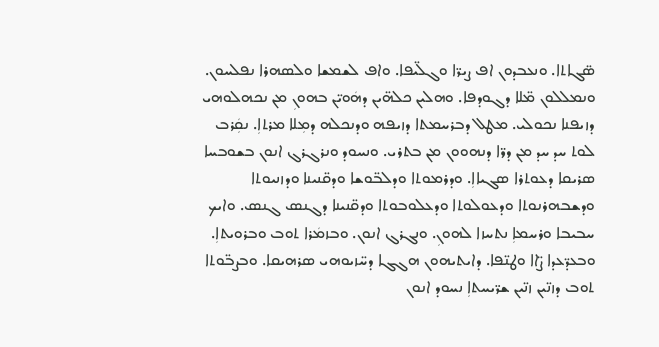ܣ̈ܓܐܬܐ. ܘܢܥܒܕܘܢ ܐܦ ܨܝܪ̈ܐ ܘܓܠ̈ܝܦܐ. ܘܐܦ ܠܫܡܫܐ ܘܠܣܗܪܐ ܢܦܠܚܘܢ. ܘܢܡܠܠܘܢ ܡ̈ܠܐ ܕܓܘܕܦܐ. ܘܗܠܝܢ ܟܠܗ̈ܝܢ ܕܗܿܘܝ̈ܢ ܒܗܘܢܼ ܡܢ ܢܟܗܠܘܗܝ ܕܙܝܦܢܐ ܢܟܘܠܝ. ܡܛܠ ܕܒܪܚܡܬܐ ܕܙܝܦܗ ܘܕܢܟܠܗ ܕܡܼܠܐ ܡܪܬܐܼ. ܢܩܼܿܪܒ ܠܘܬ ܚܕ ܚܕ ܡܢ ܕܪ̈ܐ ܕܢܗܘܘܢ ܡܢ ܒܬܪܝ. ܘܢܚܘܕ ܘܢܪܓܪܓ ܐܢܘܢ ܒܫܘܒܚܐ ܣܪܝܩܐ ܕܥܘܬܪܐ ܣܓܝܐܐܼ. ܘܕܪܡܘܬܐ ܘܕܠܒ̈ܘܫܐ ܘܕܩ̈ܢܝܢܐ ܘܕܙܢܝܘܬܐ ܘܕܫܒܗܪܢܘܬܐ ܘܕܥܘܠܘܬܐ ܘܕܥܠܘܒܘܬܐ ܘܕܩ̈ܢܝܢܐ ܕܓܢܣ ܓܢܣ. ܘܐܝܟ ܚܒܝܒܐ ܘܪܚܡܐܼ ܢܬܚܙܐ ܠܗܘܢܼ. ܘܢܓܪܓ ܐܢܘܢ. ܘܒܙܡܿܪܐ ܬܘܒ ܘܒܪܘܝܬܐܼ. ܘܒܥܕ̈ܥܕܐ ܨ̈ܐܐ ܘܛܢ̈ܦܐ. ܕܐܝܬܝܗܘܢ ܗܓܓܐ ܕܚ̈ܙܝܘܗܝ ܣܪܗܝܩܐ. ܘܒܨܒ̈ܘܬܐ ܬܘܒ ܕܙܢ̈ܝܢ ܙܢ̈ܝܢ ܫܪ̈ܝܚܬܐܼ ܢܚܘܕ ܐܢܘܢ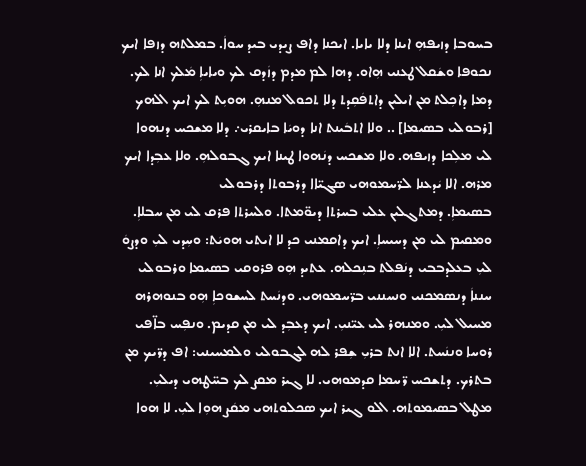ܒܚܘܒܐ ܕܙܝܦܗܼ ܐܝܢܐ ܕܠܐ ܝܐܝܐ. ܐܝܟܢܐ ܕܐܦ ܨܝܕܝ ܒܝܕ ܚܘܐܿ. ܒܡܠܬܗ ܕܙܦܐ ܐܝܟ ܢܟܘܦܐ ܘܫܿܩܠ ܛܥܢܝ ܗܼܐܘ. ܕܗܐ ܠܡ ܡܕܡ ܕܙܿܕܩ ܠܟ ܘܝܐܝܐܼ ܡܿܠܟ ܐܢܐ ܠܟ. ܕܡܐ ܕܐܟܼܠܬ ܡܢ ܐܝܠܝܢ ܕܐܬܦܿܩܼܕܬ ܕܠܐ ܬܟܘܠ ܡܢܗܼ. ܗܘܝܼܬ ܠܟ ܐܝܟ ܐܠܗܟ [ܪܒܘܠܝ ܒܣܝܡܐ] .. ܘܠܐ ܐܬܒܿܝܢܬ ܐܢܐ ܕܘܝܿܐ ܒܐܝܩܪܝ܇ ܕܠܐ ܡܫܟܚ ܕܢܗܘܐ ܠܝ ܡܠܼܟܐ ܕܙܝܦܗ. ܘܠܐ ܡܫܟܚ ܕܢܿܗܘܐ ܛܝܢܐ ܐܝܟ ܓܒܘܠܗܼ. ܘܠܐ ܥܒܼܕܐ ܐܝܟ ܡܪܗ. ܐܠܐ ܝܿܕܥܢܐ ܠܪ̈ܚܡܘܗܝ ܣܓܝ̈ܐܐ ܕܪܒܘܬܐ ܕܪܒܘܠܝ
ܒܣܝܡܐܼ. ܕܡܬܓܠܝܢ ܥܠܝ ܒܚܪܬܐ ܕܝܘ̈ܡܬܐ. ܘܠܚܪܬܐ ܦܪܩ ܠܝ ܡܢ ܚܒܠܐܼ. ܘܡܩܝܡ ܠܝ ܡܢ ܕܚܝܚܐܼ. ܐܝܟ ܕܐܩܡܢܝ ܟܕ ܠܐ ܐܝܬܝ ܗܘܝܿܬ: ܘܚܼܕܝ ܠܝܼ ܘܕܨܘܿ ܠܝܼ ܒܥܠܕܒܒܝ ܕܢܿܦܠܬ ܒܢܼܟܠܗ. ܥܬܝܕ ܗܼܘ ܦܪܘܩܝ ܒܣܝܡܐ ܘܪܒܘܠܝ ܚܢܢܐܿ ܕܢܣܡܟܢܝ ܘܢܚܢܢܝ ܒܪ̈ܚܡܘܗܝ. ܘܕܢܿܚܬ ܠܚܫܘܟܐܼ ܗܼܘ ܒܢܘܗܪܗ ܡܚܝܠ ܠܝܼ. ܘܡܢܗܪ ܠܝ ܥܝ̈ܢܝܼ. ܐܝܟ ܕܥܒܼܕ ܠܝ ܡܢ ܩܕܝܡ. ܘܢܦܼܚ ܒܐ̈ܦܝ ܪܘܚܐ ܘܢܢܿܚܬ. ܐܠܐ ܐܢܬ ܒܪܝܼ ܫܼܦܪ ܠܗ ܠܓܒܘܠܝ ܘܠܡܚܝܢܝ: ܐܦ ܕܪ̈ܝܟ ܡܢ ܒܬܪܟ. ܕܬܫܟܚ ܪ̈ܚܡܐ ܩܕܡܘܗܝ. ܠܐ ܓܝܪ ܡܩܨ ܠܟ ܒܚ̈ܛܗܝ ܕܝܠܝܼ. ܡܛܠ ܒܣܝܡܘܬܗ. ܐܠܘ ܓܝܪ ܐܝܟ ܣܟܠܘܬܗܝ ܡܩܿܨ ܗܘܼܐ ܠܝܼ. ܠܐ ܗܘܐ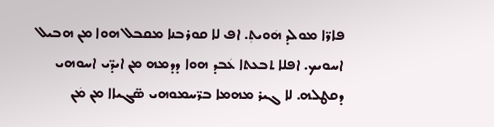ܦܐܪ̈ܐ ܡܘܠܕ ܗܿܘܝܬܼ. ܐܦ ܠܐ ܩܘܪܒܢܐ ܡܩܒܠ ܗܘܐ ܡܢ ܗܒܝܠ ܐܚܘܝܟ. ܐܦܠܐ ܬܒܥܬܐ ܥܿܒܕ ܗܘܐ ܕܕܡܗ ܡܢ ܐܝܕ̈ܝ ܐܚܘܗܝ ܕܩܛܠܗ. ܠܐ ܓܝܪ ܡܗܡܐ ܒܪ̈ܚܡܘܗܝ ܣ̈ܓܝܐܐ ܡܢ ܡܿܢ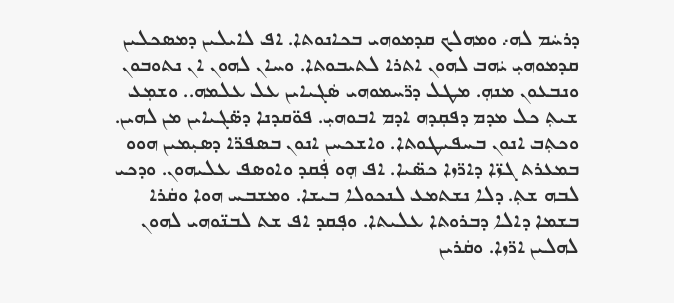ܕܪܚܿܡ ܠܗ܇ ܘܡܗܠܟ ܩܕܡܘܗܝ ܒܟܐܢܘܬܐ. ܐܦ ܠܐܝܠܝܢ ܕܡܣܟܠܝܢ ܩܕܡܘܗܝܼ ܝܿܗܒ ܠܗܘܢ ܐܬܪܐ ܠܬܝܒܘܬܐ. ܘܚܐܢ ܠܗܘܢ ܐܢ ܢܬܘܒܘܢ ܘܢܒܥܘܢ ܡܢܗܼ. ܡܛܠ ܕܪ̈ܚܡܘܗܝ ܣܿܓܝܐܝܢ ܥܠ ܥܠܡܗ.. ܘܫܡܼܥ ܫܝܬܼ ܟܠ ܡܕܡ ܕܦܩܼܕܗ ܐܕܡ ܐܒܘܗܝܼ. ܦܘ̈ܩܕܢܐ ܕܣ̈ܓܝܐܝܢ ܡܢ ܠܗܝܢ. ܘܟܬܼܒ ܐܢܘܢ ܒܚܦܝܛܘܬܐ. ܘܐܫܟܚܢ ܐܢܘܢ ܒܣܦܪ̈ܐ ܕܣܝܼܡܝܢ ܗܘܘ ܒܡܥܪܬ ܓܙ̈ܐ ܕܐܪ̈ܙܐ ܟܣ̈ܝܐ. ܐܦ ܗܼܘ ܦܼܿܩܕ ܘܐܘܣܦ ܥܠܝܗܘܢ. ܘܕܟܝ ܠܒܗ ܫܬܼ. ܕܠܐ ܢܫܬܡܥ ܠܢܟܘܠܐ ܒܝܫܐ. ܘܡܫܒܚ ܗܘܐ ܘܩܿܪܐ ܒܫܡܐ ܕܐܠܐ ܕܒܪܘܬܐ ܥܠܝܬܐ. ܘܦܼܩܕ ܐܦ ܫܬ ܠܒܢ̈ܘܗܝ ܠܗܘܢ ܠܗܠܝܢ ܐܪ̈ܙܐ. ܘܩܿܪܝܢ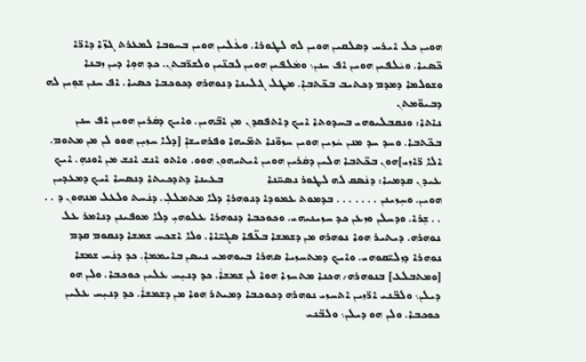ܗܘܝܢ ܟܠ ܐܝܪܚ ܕܣܠܩܝܢ ܗܘܝܢ ܠܗ ܠܛܘܪܐ. ܘܥܿܠܝܢ ܗܘܝܢ ܒܚܘܒܐ ܠܡܥܪܬ ܓܙ̈ܐ ܕܐܪ̈ܐ ܟ̈ܣܝܐ. ܘܝܿܠܦܝܢ ܗܘܝܢ ܐܦ ܚܢܢ܆ ܘܡܿܠܦܝܢ ܗܘܝܢ ܠܒܢ̈ܝܢ ܘܠܫܪ̈ܒܬܢ. ܟܕ ܗܘܼܐ ܕܝܢ ܙܒܢܐ ܘܫܘܠܡܐ ܕܡܕܡ ܕܟܬܝܒ ܒܟ̈ܬܒܐܼ. ܡܛܠ ܓܠܝܢܐ ܕܢܘܗܪܗ ܕܟܘܟܒܐ ܟܣܝܐ. ܐܦ ܚܢܢ ܫܘܼܝܢ ܠܗ ܕܒܝܘ̈ܡܬܢ
ܢܐܬܐ: ܘܢܩܒܠܝܘܗܝ ܒܚܕܘܬܐ ܐܝܟ ܕܐܬܦܩܕܢ ܡܢ ܐܒ̈ܗܝܢ. ܘܐܝܟ ܕܩܿܪܝܢ ܗܘܝܢ ܐܦ ܚܢܢ ܒܟ̈ܬܒܐ. ܘܚܕ ܚܕ ܡܢܢ ܚܿܙܝܢ ܗܘܝܢ ܚܙܘ̈ܢܐ ܬܡ̈ܝܗܐ ܘܦܪܗܝܫܐܼ [ܕܠܐ ܚܙܝܼܢ ܗܘܘ ܠܢ ܡܢ ܡܬܘܡ. ܐܠܐ ܪ̈ܐܙܝ]ܗܘܢ ܒܟ̈ܬܒܐ ܗܠܝܢ ܕܩܿܪܝܢ ܗܘܝܢ ܐܝܬܝܗܘܢ ܗܘܘ. ܘܐܬܘ ܐܢܫ ܐܢܫ ܡܢ ܐܘܢܗܼ. ܐܝܟ ܥܝܕܢ ܩܕܡܝܐ: ܕܢܿܣܩ ܠܗ ܠܛܘܪ ܢܣܚ̈ܢܐ              ܒܥܝܢܐ ܕܬܕܟܝܬܐ ܕܢܣܚܐ ܐܝܟ ܕܡܥܕܝܢ ܗܘܝܢ. ܘܚܼܙܝܢܢ . . . . . . . ܒܕܡܘܬ ܥܡܘܕܐ ܕܢܘܗܪܐܼ ܕܠܐ ܡܬܡܠܠܼ. ܕܢܿܚܬ ܘܠܥܠ ܡܢܗܘܢ ܕ . . . . ܫܼܪܐ. ܘܕܚܠܢ ܘܙܥܢ ܟܕ ܚܙܝܢܝܗܝ. ܘܟܘܟܒܐ ܕܢܘܗܪܐ ܥܠܘܗܝܼ ܕܠܐ ܡܘܦܝܢܢ ܕܢܐܡܪ ܥܠ ܢܘܗܪܗ. ܕܝܬܝܪ ܗܘܐ ܢܘܗܪܗ ܡܢ ܕܫܡܫܐ ܒܥ̈ܦܐ ܣܓܝ̈ܐܐ. ܘܠܐ ܐܫܟܚ ܫܡܫܐ ܕܢܩܘܡ ܩܕܡ ܢܘܗܪܐ ܕܙܠܝ̈ܩܘܗܝ. ܘܐܝܟ ܕܡܬܚܙܝܐ ܣܗܪܐ ܒܝܘܗܡܝ ܢܝܣܢ ܒܐܝܡܡܐܼ. ܟܕ ܕܢܿܚ ܫܡܫܐ [ܘܡܬܒܠܥ] ܒܢܘܗܪܗ܇ ܗܟܢܐ ܡܬܚܙܐ ܗܘܐ ܠܢ ܫܡܫܐܿ. ܟܕ ܕܢܝܼܚ ܥܠܝܢ ܟܘܟܒܐ. ܘܠܢ ܗܘ ܕܝܠܢ܆ ܘܠܒ̈ܢܝ ܐܪ̈ܙܝܢ ܐܬܚܙܝ ܢܘܗܪܗ ܕܟܘܟܒܐ ܕܡܝܬܪ ܗܘܐ ܡܢ ܕܫܡܫܐܿ. ܟܕ ܕܢܝܼܚ ܥܠܝܢ ܟܘܟܒܐ. ܘܠܢ ܗܘ ܕܝܠܢ܆ ܘܠܒ̈ܢܝ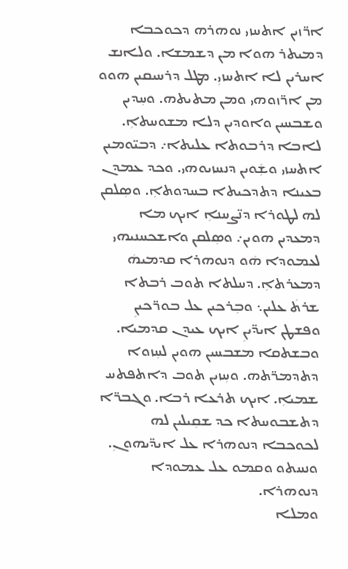ܐܪ̈ܙܝܢ ܐܬܚܙܝ ܢܘܗܪܗ ܕܟܘܟܒܐ ܕܡܝܬܪ ܗܘܐ ܡܢ ܕܫܡܫܐ. ܘܠܐܢܫ ܐܚܪܝܢ ܠܐ ܐܬܚܙܝܼ. ܡܛܠ ܕܪܚܝܩܝܢ ܗܘܘ ܡܢ ܐܪ̈ܙܘܗܝ ܘܡܢ ܡܬܝܬܗ. ܘܚܼܕܝܢ ܘܫܒܚܝܢ ܘܐܘܕܝܢ ܕܠܐ ܡܫܘܚܬܐܼ. ܠܐܒܐ ܕܪܒܘܬܐ ܥܠܝܬܐ܇ ܕܒܝ̈ܘܡܝܢ ܐܬܚܙܝ ܘܫܼܿܘܝܢ ܕܢܚܙܝܘܗܝ. ܘܟܕ ܥܡܕܢ ܒܥܝܢܐ ܕܬܕܟܝܬܐ ܒܚܕܘܬܐܼ. ܘܣܼܠܩܢ ܠܗ ܠܛܘܪܐ ܕܢ̈ܨܚܢܐܼ ܐܝܟ ܡܐ ܕܡܥܕܝܢ ܗܘܝܢ܇ ܘܣܼܠܩܢ ܘܐܫܟܚܢܝܗܝ ܠܥܡܘܕܐ ܗܿܘ ܕܢܘܗܪܐ ܩܕܡܝܗܿ ܕܡܥܪܬܐܼ. ܕܚܠܬܐ ܬܘܒ ܪܒܬܐ ܫܪܬܿ ܥܠܝܢ܆ ܘܒܼܪܟܝܢ ܥܠ ܒܘܪ̈ܟܝܢܼ ܘܦܫܛܢ ܐܝܕ̈ܝܢܼ ܐܝܟ ܥܝܕܢ ܩܕܡܝܐ. ܘܒܫܬܩܐ ܡܫܒܚܝܢ ܗܘܝܢ ܠܚܼܙܘܐ ܕܬܕܡܪ̈ܬܗ. ܘܚܼܙܝܢ ܬܘܒ ܕܐܬܦܬܚ ܫܡܝܐܼ. ܐܝܟ ܬܪܥܐ ܪܒܐ. ܘܓܒܪ̈ܐ ܕܬܫܒܘܚܬܐ ܟܕ ܫܩܼܝܠܝܢ ܠܗ ܠܟܘܟܒܐ ܕܢܘܗܪܐ ܥܠ ܐܝܕ̈ܝܗܘܢܼ. ܘܢܚܬܘ ܘܩܡܘ ܥܠ ܥܡܘܕܐ ܕܢܘܗܪܐ.
ܘܡܠܐ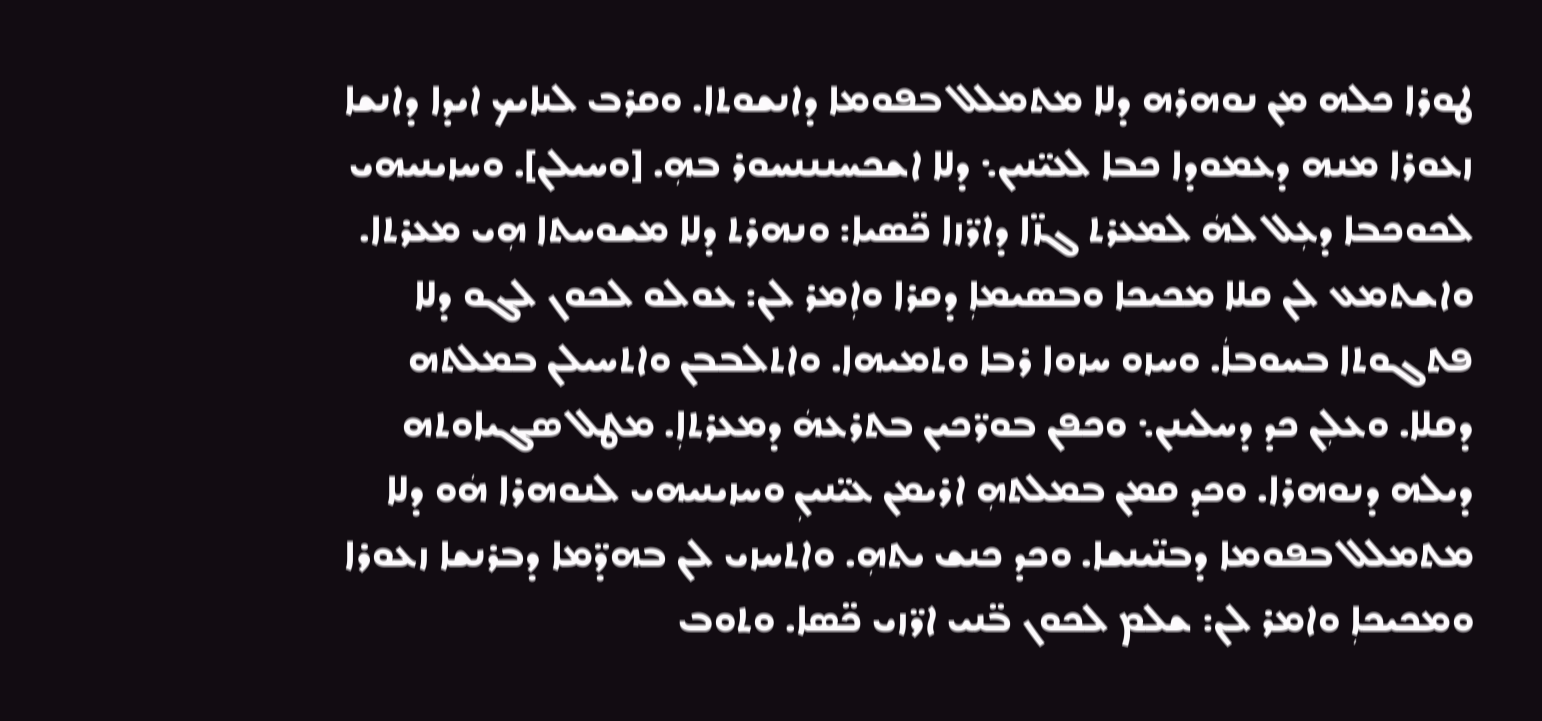ܛܘܪܐ ܟܠܗ ܡܢ ܢܘܗܪܗ ܕܠܐ ܡܬܡܠܠ ܒܦܘܡܐ ܕܐܢܫܘܬܐ. ܘܩܪܒ ܠܢܐܝܟ ܐܝܕܐ ܕܐܢܫܐ ܙܥܘܪܐ ܡܢܗ ܕܥܡܘܕܐ ܟܒܐ ܠܥܝ̈ܢܝܢ܆ ܕܠܐ ܐܫܟܚܢܢܢܚܘܪ ܒܗܼ. [ܘܚܝܠܢ]. ܘܚܙܝܢܝܗܝ ܠܟܘܟܒܐ ܕܥܼܠ ܠܗܿ ܠܡܥܪܬ ܓܙ̈ܐ ܕܐܪ̈ܙܐ ܟ̈ܣܝܐ: ܘܢܗܪܬ ܕܠܐ ܡܫܘܚܬܐ ܗܼܝ ܡܥܪܬܐ. ܘܐܫܬܡܥ ܠܢ ܩܠܐ ܡܟܝܟܐ ܘܒܣܝܡܐܼ ܕܩܪܐ ܘܐܼܡܪ ܠܢ: ܥܘܠܘ ܠܟܘܢ ܠܓܘ ܕܠܐ ܦܬܓܘܬܐ ܒܚܘܒܐܿ. ܘܚܙܘ ܚܙܘܐ ܪܒܐ ܘܬܡܝܗܐ. ܘܐܬܠܒܒܢ ܘܐܬܚܝܠܢ ܒܡܠܬܗ ܕܩܠܐ. ܘܥܠܼܢ ܟܕ ܕܚܠܝܢܢ܆ ܘܟܦܢ ܒܘܪ̈ܟܝܢ ܒܬܪܥܗܿ ܕܡܥܪܬܐܼ. ܡܛܠ ܣܓܝܐܘܬܗ ܕܝܠܗ ܕܢܘܗܪܐ. ܘܟܕ ܩܡܢ ܒܡܠܬܗܼ ܐܪܝܡܢ ܥܝ̈ܢܝܢܼ ܘܚܙܝܢܝܗܝ ܠܢܘܗܪܐ ܗܿܘ ܕܠܐ ܡܬܡܠܠ ܒܦܘܡܐ ܕܒܢ̈ܝܢܫܐ. ܘܟܕ ܟܢܫ ܝܬܗܼ. ܘܐܬܚܙܝ ܠܢ ܒܗܕ̈ܡܐ ܕܒܪܢܫܐ ܙܥܘܪܐ ܘܡܟܝܟܐܼ ܘܐܡܪ ܠܢ: ܫܠܡ ܠܟܘܢ ܒ̈ܢܝ ܐܪ̈ܙܝ ܟ̈ܣܐ. ܘܬܘܒ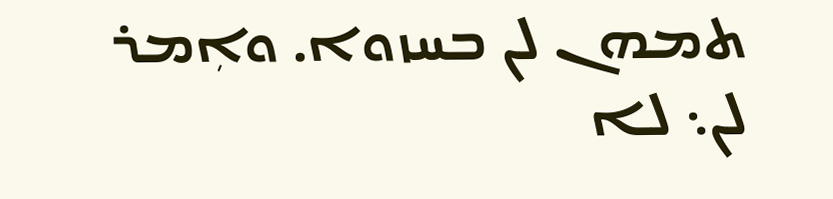ܬܡܗܢ ܠܢ ܒܚܙܘܐ. ܘܐܼܡܪ ܠܢ܆ ܠܐ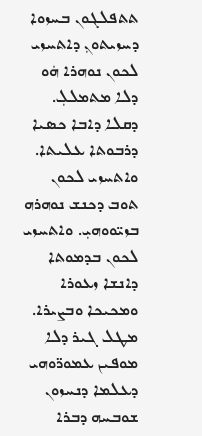ܬܬܦܠܓܘܢ ܒܚܙܘܐ ܕܚܙܝܬܘܢܼ ܕܐܬܚܙܝ ܠܟܘܢ ܢܘܗܪܐ ܗܿܘ ܕܠܐ ܡܬܡܠܠܼ. ܕܩܠܐ ܕܐܒܐ ܟܣܝܐ ܕܪܒܘܬܐ ܥܠܝܬܐ. ܘܐܬܚܙܝ ܠܟܘܢ ܬܘܒ ܕܟܢܫ ܢܘܗܪܗ ܒܙܝ̈ܘܘܗܝܼ. ܘܐܬܚܙܝ ܠܟܘܢ ܒܕܡܘܬܐ ܕܐܢܫܐ ܙܥܘܪܐ ܘܡܟܝܟܐ ܘܒܨܝܪܐ. ܡܛܠ ܓܝܪ ܕܠܐ ܡܘܦܝܢ ܥܡܘܪ̈ܘܗܝ ܕܥܠܡܐ ܕܢܚܙܘܢ ܫܘܒܚܗ ܕܒܪܐ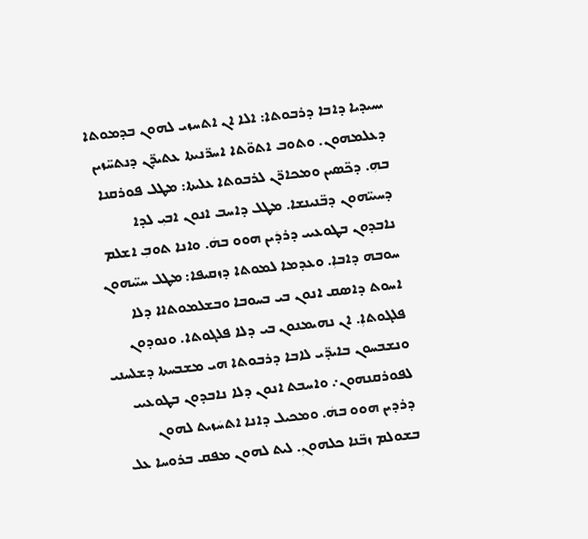ܝܚܝܕܝܐ ܕܐܒܐ ܕܪܒܘܬܐ: ܐܠܐ ܐܢ ܐܬܚܙܝ ܠܗܘܢ ܒܕܡܘܬܐ ܕܥܠܡܗܘܢ. ܘܬܘܒ ܐܬܘ̈ܬܐ ܐܚܪ̈ܢܝܬܐ ܥܬܝܕ̈ܢ ܕܢܬܚ̈ܙܝܢ ܒܗܼ. ܕܟ̈ܣܝܢ ܘܡܟܐܪ̈ܢ ܠܪܒܘܬܐ ܥܠܝܬܐ: ܡܛܠ ܦܘܪܩܢܐ ܕܚܝܝ̈ܗܘܢ ܕܒ̈ܢܝܢܫܐ. ܡܛܠ ܕܐܚܒ ܐܢܘܢ ܐܒܝܼ ܠܕܐ ܢܐܒܕܘܢ ܒܛܘܥܝܝ ܕܪܕܿܝܢ ܗܘܘ ܒܗܿ. ܘܐܢܐ ܬܘܒܼ ܐܫܠܡ ܚܘܒܗ ܕܐܒܐܼ. ܘܥܕܡܐ ܠܡܘܬܐ ܕܙܩܝܦܐ: ܡܛܠ ܚܝ̈ܝܗܘܢ ܐܚܘܬ ܕܐܣܩ ܐܢܘܢ ܒܝ ܒܚܘܒܐ ܘܒܫܠܡܘܬܐܐ ܕܠܐ ܦܠܓܘܬܐܼ. ܐܢ ܢܗܝܡܢܘܢ ܒܝ ܕܠܐ ܦܠܓܘܬܐ. ܘܢܘܕܘܢ ܘܢܫܒܚܘܢ ܒܐܝܕ̈ܝ ܠܐܒܐ ܕܪܒܘܬܐ ܗܝ ܡܫܒܚܬܐ ܕܫܠܚܢܝ
ܠܦܘܪܩܢܗܘܢ܇ ܘܐܚܒܬ ܐܢܘܢ ܕܠܐ ܢܐܒܕܘܢ ܒܛܘܥܝܝ ܕܪܕܝܢ ܗܘܘ ܒܗܿ. ܘܡܟܝܠ ܕܐܢܐ ܐܬܚܿܙܝܬ ܠܗܘܢ ܒܫܘܠܡ ܙܒ̈ܢܐ ܟܠܗܘܢܼ. ܠܝܬ ܠܗܘܢ ܡܦܩ ܒܪܘܚܐ ܥܠ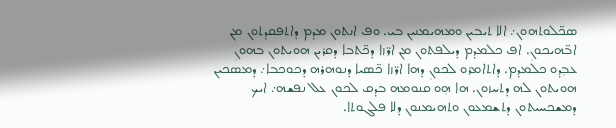ܣܟ̈ܠܘܬܗܘܢ܇ ܐܠܐ ܬܝܒܝܢ ܘܡܗܝܡܢܝܢ ܒܝ. ܘܦ ܐܢܬܘܢ ܡܕܡ ܕܐܬܦܩܕܬܘܢ ܡܢ ܐܒ̈ܗܝܟܘܢܼ. ܐܦ ܟܠܡܕܡ ܕܝܠܦܬܘܢ ܡܢ ܐܪ̈ܙܐ ܕܟ̈ܬܒܐ ܕܩܪܝܢ ܗܘܝܬܘܢ ܒܗܘܢܼ ܥܒܼܕܘ ܟܠܡܕܡ. ܕܐܬܐܡܪܘ ܠܟܘܢܼ ܕܗܐ ܐܪ̈ܙܐ ܟ̈ܣܝܐ ܕܢܘܗܪܗ ܕܟܘܟܒܐ܇ ܕܡܣܟܝܢ ܗܘܝܬܘܢ ܠܗ ܕܬܚܙܘܢ. ܗܐ ܗܼܘ ܩܢܘܡܗ ܒܕܩ ܠܟܘܢ ܥܠ ܢܦܫܗ܇ ܐܝܟ ܕܡܫܟܚܝܬܘܢ ܕܬܫܡܥܘܢ ܘܬܗܝܡܢܘܢ ܕܠܐ ܦܠܓܘܬܐ.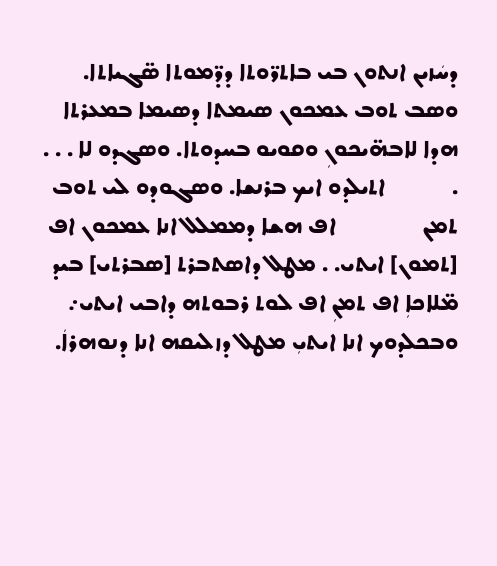ܕܚܿܙܝܢ ܐܢܬܘܢ ܒܝ ܒܐܬܪ̈ܘܬܐ ܕܕ̈ܡܘܬܐ ܣ̈ܓܝܐܬܐ. ܘܣܒ ܬܘܒ ܥܡܟܘܢ ܣܝܡܬܐ ܕܣܝܡܐ ܒܡܥܪܬܐ ܗܕܐ ܠܐܒܗ̈ܝܟܘܢܼ ܘܩܘܝܘ ܒܚܕܘܬܐ. ܘܣܓܕܘ ܠܐ . . . .            ܐܬܝܠܕܘ ܐܝܟ ܒܪܢܫܐ. ܘܣܓܘܕܘ ܠܝ ܬܘܒ ܬܡܢ                ܐܦ ܗܫܐ ܕܡܡܠܠ ܐܢܐ ܥܡܟܘܢ ܐܦ [ܬܡܘܢ] ܐܝܬܝ. . ܡܛܠ ܕܐܣܬܒܪܬ [ܣܒܪܬܝ] ܒܝܕ ܡ̈ܠܐܟܐܼ ܐܦ ܬܡܢܼ ܐܦ ܠܘܬ ܪܒܘܬܗ ܕܐܒܝ ܐܝܬܝ܇ ܘܒܟܠܕܘܟ ܐܢܐ ܐܝܬܝܼ ܡܛܠ ܕܙܠܝܩܗ ܐܢܐ ܕܢܘܗܪܐܿ.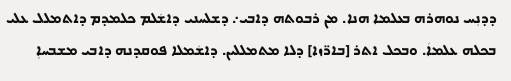ܕܕܢܼܚ ܢܘܗܪܗ ܒܥܠܡܐ ܗܢܐ. ܡܢ ܪܒܘܬܗ ܕܐܒܝ܇ ܕܫܠܚܢܝ ܕܐܫܿܠܡ ܟܠܡܕܡ ܕܐܬܡܠܠ ܥܠܝ ܒܟܠܗ ܥܠܡܐܿ. ܘܒܟܠ ܐܬܪ [ܒܐܪ̈ܙܐ] ܕܠܐ ܡܬܡܠܠܝܢ. ܕܐܫܿܡܠܐ ܦܘܩܕܢܗ ܕܐܒܝ ܡܫܒܚܐܼ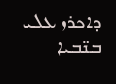ܕܐܟܪܙ ܥܠܝ ܒܢ̈ܒܝܐ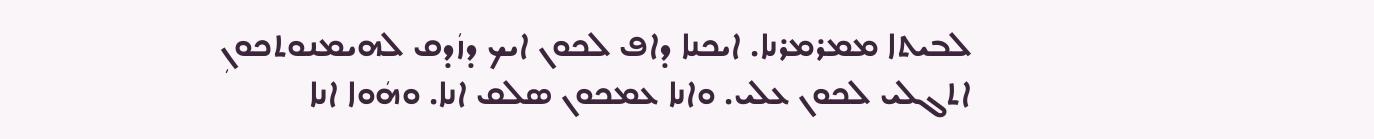ܠܒܝܬܐ ܡܡܪܡܪܢܐ. ܐܝܟܢܐ ܕܐܦ ܠܟܘܢ ܐܝܟ ܕܙܿܕܩ ܠܗܝܡܢܘܬܟܘܢܼ ܐܬܓܠܝ ܠܟܘܢ ܥܠܝ. ܘܐܢܐ ܥܡܟܘܢ ܣܠܩ ܐܢܐ. ܘܗܿܘܐ ܐܢܐ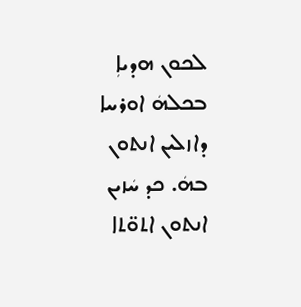ܠܟܘܢ ܗܕܝܐܼ ܒܟܠܗܿ ܐܘܪܚܐ ܕܐܙܠܝܢ ܐܢܬܘܢ ܒܗܿ. ܟܕ ܚܿܙܝܢ ܐܢܬܘܢ ܐܬܘ̈ܬܐ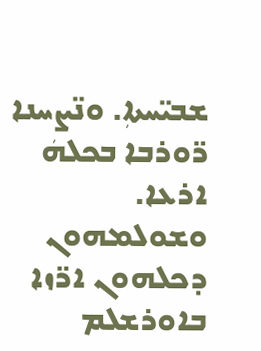ܫܒܝ̈ܚܬܐܼ. ܘܢ̈ܨܚܢܐ ܪ̈ܘܪܒܐ ܒܟܠܗܿ ܐܪܥܐ. ܘܫܘܠܡܗܘܢ ܕܟܠܗܘܢ ܐܪ̈ܙܐ ܒܐܘܪܫܠܡ